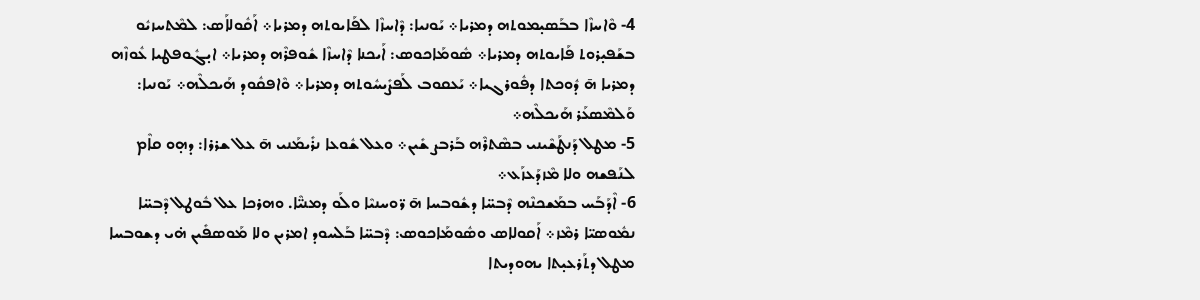4- ܘܶܐܚܙܶܐ ܒܒܰܣܝ̣ܡܘܬܗ ܕܡܪܝܐ܀ ܝܰܘܢܝܐ: ܕܶܐܚܙܶܐ ܠܦܰܐܝܘܬܗ ܕܡܪܝܐ܀ ܐܰܩܽܘܠܐܰܣ: ܠܡܶܬܚܙܝܽܘ ܒܫܰܦܝ̣ܪܘܬ ܦܰܐܝܘܬܗ ܕܡܪܝܐ܀ ܣܽܘܡܰܐܟܘܣ: ܐܰܝܟܢܐ ܕܶܐܚܙܶܐ ܫܽܘܦܪܶܗ ܕܡܪܝܐ܀ ܐܝ̣ܓܽܘܦܛܝܐ ܥܽܘܙܶܗ ܕܡܪܝܐ ܗ̄ ܕܽܘܟܬܐ ܕܦܽܘܪܓܝܐ܀ ܝܰܥܩܘܒ ܠܰܦܨܺܝܚܽܘܬܗ ܕܡܪܝܐ܀ ܘܶܐܦܩܽܘܕ ܗܰܝܟܠܶܗ܀ ܝܰܘܢܝܐ: ܘܰܠܡܶܣܥܰܪ ܗܰܝܟܠܶܗ܀
5- ܡܛܠ ܕܰܢܛܰܫܶܝܢܝ ܒܣܶܬܪܶܗ ܒܰܪܒܨ ܫܺܝܢ܀ ܘܥܠ ܫܽܘܥܐ ܢܪܺܝܡܰܢܝ ܗ̄ ܥܠ ܫܪܪܐ: ܕܗ̣ܘ ܩܐܶܡ ܠܢܰܦܫܗ ܘܠܐ ܡܶܙܕܰܥܙܰܥ܀
6- ܐܶܕܰܒܰܚ ܒܡܰܫܟܢܶܗ ܕܶܒܚ̈ܐ ܕܫܽܘܒܚܐ ܗ̄ ܪ̈ܘܚܢܝܶܐ ܘܠܰܘ ܕܡܢܝ̈ܶܐ. ܘܗܪܟܐ ܥܠ ܒܽܘܛܠ ܕܶܒܚ̈ܐ ܢܡܽܘܣܝ̈ܐ ܪܡܶܙ܀ ܐܰܩܘܠܐܣ ܘܣܽܘܡܰܐܟܘܣ: ܕܶܒܚ̈ܐ ܒܰܠܚܘܕ ܐܡܪܝܢ ܘܠܐ ܡܰܘܣܦܺܝܢ ܗ̇ܝ ܕܫܘܒܚܐ ܡܛܠ ܕܬܰܪܥܝ̣ܬܐ ܝܗܘܕܝܬܐ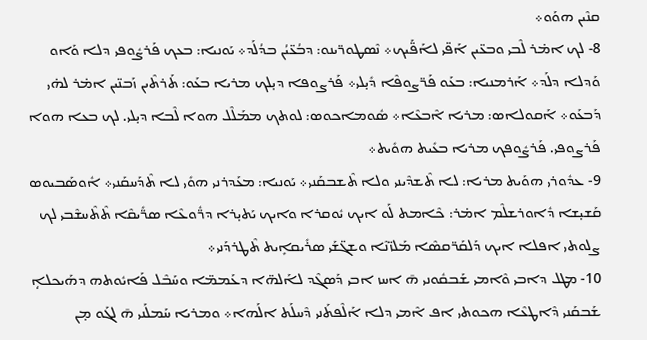ܩܢܶܝܢ ܗܘܰܘ܀
8- ܠܟ ܐܡ̇ܪ ܠܶܒܝ ܘܒܥ̈ܝܢ ܐܰܦ̈ܝ ܠܐܰܦ̈ܰܝܟ܀ ܢܶܣܛܘܪ̈ܝܢܘ: ܕܒܳܥ̈ܝܳܢ ܒܕܳܠܰܕ܀ ܝܰܘܢܝܐ: ܒܥܟ ܦܰܪܨܽܘܦܝ ܕܠܐ ܘܰܐܘ ܘܰܕܠܐ ܕܠܰܕ܀ ܐܰܪܡܢܝܐ: ܒܥܰܘ ܦܰܪ̈ܨܘܦܶܐ ܕܺܝ̣ܠܝ܀ ܦܰܪܨܘܦܐ ܕܝ̣ܠܟ ܡܪܝܐ ܒܥܰܘ: ܬܰܪܬܶܝܢ ܙܰܒܢ̈ܝܢ ܐܡ̇ܪ ܠܗ̇ܝ ܕܰܒܥܰܘ܀ ܐܰܩܘܠܐܣ: ܡܪܝܐ ܐܶܒܥܶܐ܀ ܣܽܘܡܐܟܘܣ: ܠܘܬܟ ܡܡܰܠܶܠ ܗܘܐ ܠܶܒܐ ܕܝ̣ܠܝ. ܠܟ ܒܥܐ ܗܘܐ ܦܰܪܨܘܦܝ. ܦܰܪܨܽܘܦܟ ܡܪܝܐ ܒܥܺܝܬ ܗܘܺܝܬ܀
9- ܥܕܽܘܪܝ ܗܘܰܝܬ ܡܪܝܐ: ܠܐ ܬܶܫܕܶܝܢܝ ܘܠܐ ܬܶܫܒܩܰܢܝ܀ ܝܰܘܢܝܐ: ܡܥܰܕܪܢܝ ܗܘܺܝ ܠܐ ܬܶܕܰܚܩܰܢܝ܀ ܐܽܘܣܰܒܝܘܣ ܩܰܫܝ̣ܫܐ ܕܽܐܘܪܫܠܶܡ ܐܡ̇ܪ: ܟܶܐܡܬ ܠܰܘ ܐܝܟ ܝܽܘܩܪܐ ܘܐܝܟ ܝܰܬܝ̣ܪܐ ܕܪ̈ܽܘܥܶܐ ܣܪ̈ܺܝܩܶܐ ܬܶܬܶܚܫܶܒܝ ܠܟ ܨܠܘܬܝ ܐܦܠܐ ܐܝܟ ܕܰܠܩܰܪ̈ܩܣܶܐ ܡܰܠܙ̈ܢܶܐ ܘܫܓ̈ܫܰܝ ܣܪܺܝܩܐܻܝܬ ܬܶܛܪܕܰܢܝ܀
10- ܡܛܠ ܕܐܒܝ ܘܶܐܡܝ ܫܰܒܩܽܘܢܝ ܗ̄ ܐܚܙ ܐܒܝ ܕܰܣܓܶܕ ܠܐܰܠܗ̈ܐ ܕܥܰܡܡ̈ܐ ܘܚܰܒܶܠ ܦܰܐܝܽܘܬܗ ܕܗܰܝܟܠܐܴ ܫܰܒܩܰܢܝ ܕܶܐܛܥܶܐ ܗܟܘܬܝ ܐܦ ܐܶܡܝ ܕܠܐ ܐܰܠܶܦܬܰܢܝ ܕܶܚܠܰܬ ܐܠܰܗܐ܀ ܘܡܪܝܐ ܚܰܡܠܰܢܝ ܗ̄ ܠܓܰܘ ܡ̣ܢ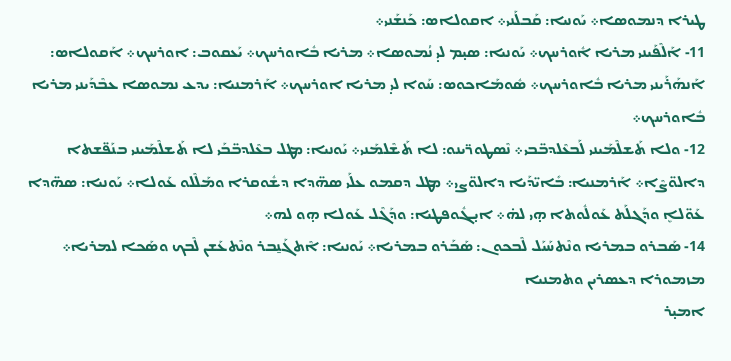ܛܝܪܐ ܕܢܡܘܣܐ܀ ܝܰܘܢܝܐ: ܩܰܒܠܰܢܝ܀ ܐܩܘܠܐܣ: ܟܰܢܫܰܢܝ܀
11- ܐܰܠܶܦܰܝܢܝ ܡܪܝܐ ܐܽܘܪܚܟ܀ ܝܰܘܢܝܐ: ܣܝ̣ܡ ܠܝ̣ ܢܳܡܘܣܐ܀ ܡܪܝܐ ܒܽܐܘܪܚܟ܀ ܝܰܥܩܘܒ: ܐܘܪܚܟ܀ ܐܰܩܘܠܐܣ: ܐܰܢܗܰܪܰܝܢܝ ܡܪܝܐ ܒܽܐܘܪܚܟ܀ ܣܽܘܡܰܐܟܘܣ: ܚܰܘܐ ܠܝ̣ ܡܪܝܐ ܐܘܪܚܟ܀ ܐܰܪܡܢܝܐ: ܝܕܥ ܢܡܘܣܐ ܥܒܶܕܰܝܢܝ ܡܪܝܐ ܒܽܐܘܪܚܟ܀
12- ܘܠܐ ܬܰܫܠܶܡܰܝܢܝ ܠܰܒܥܶܠܕܒ̈ܒܝ܀ ܢܶܣܛܘܪ̈ܝܢܘ: ܠܐ ܬܰܫܶܠܡܰܢܝ܀ ܝܰܘܢܝܐ: ܡܛܠ ܒܥܶܠܕܒ̈ܒܰܝ ܠܐ ܬܰܫܠܶܡܰܝܢܝ ܒܢܰܦ̈ܫܬܐ ܕܐܠܘ̈ܨܶܐ܀ ܐܰܪܡܢܝܐ: ܒܺܐܝ̈ܕܰܝܐ ܕܐܠܘ̈ܨܝ܀ ܡܛܠ ܕܩܡܘ ܥܠܰܝ ܣܗ̈ܕܐ ܕܫܽܘܩܪܐ ܘܡܰܠܶܠܘ ܥܰܘܠܐ܀ ܝܰܘܢܝܐ: ܣܗ̈ܕܐ ܥܰܘ̈ܠܐܷ ܘܕܰܓܠܰܬ ܥܰܘܠܽܘܬܐ ܗ̣ܝ ܠܗ̇܀ ܐܝ̣ܓܽܘܦܛܝܐ: ܘܕܰܓܶܠ ܥܰܘܠܐ ܗ̣ܘ ܠܗ܀
14- ܣܰܒܪܘ ܒܡܪܝܐ ܘܢܶܬܚܰܝܰܠ ܠܶܒܟܘܢ: ܣܰܒܰܪܘ ܒܡܪܝܐ܀ ܝܰܘܢܝܐ: ܐܶܬܓܰܢ̱ܒܪ ܘܢܶܬܥܰܫܢ ܠܶܒܟ ܘܣܰܟܐ ܠܡܪܝܐ܀
ܡܙܡܘܪܐ ܕܥܣܪܝܢ ܘܬܡܢܝܐ
ܐܡܝ̣ܪ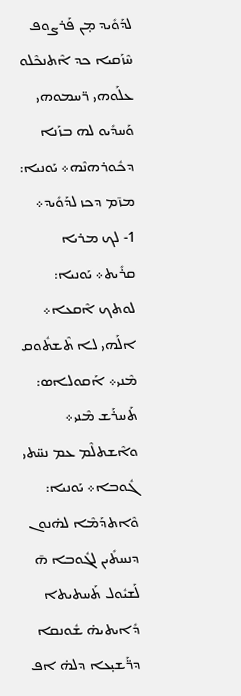ܠܕܰܘܺܝܕ ܡ̣ܢ ܦܰܪܨܘܦ ܚܶܙܰܩܝܐ ܟܕ ܐܶܬܢܟܶܠܘ ܥܠܰܘܗܝ ܪ̈ܚܡܘܗܝ ܘܰܚܕܺܝܘ ܠܗ ܒܙܰܢܐ ܕܟܽܘܪܗܢܶܗ܀ ܝܰܘܢܝܐ: ܡܙ̄ܡ ܕܟܙ ܠܕܰܘܺܝܕ܀
1- ܠܟ ܡܪܝܐ ܩܪܺܝܬ܀ ܝܰܘܢܝܐ: ܠܘܬܟ ܐܶܩܥܐ܀ ܐܠܰܗܝ ܠܐ ܬܶܫܬܽܘܩ ܡܶܢܝ܀ ܐܰܩܘܠܐܣ: ܬܰܚܪܰܫ ܡܶܢܝ܀ ܘܐܶܫܬܠܶܡ ܥܡ ܢܚ̈ܬܝ ܓܽܘܒܐ܀ ܝܰܘܢܝܐ: ܘܶܐܬܕܰܡܶܐ ܠܗ̇ܢܘܢ ܕܢܚܬܺܝܢ ܠܓܽܘܒܐ ܗ̄ ܠܰܫܝܽܘܠ ܬܰܚܬܝܬܐ ܕܺܐܝܬܝܗ̇ ܫܽܘܢܩܐ ܕܪ̈ܰܫܝ̣ܥܐ ܕܠܗ̇ ܐܦ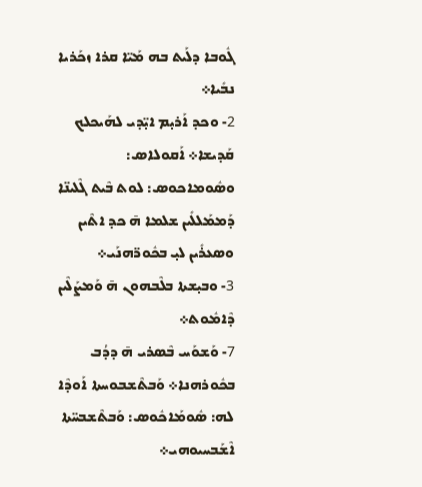ܓܽܘܒܐ ܕܠܰܝܬ ܒܗ ܡܰܝ̈ܐ ܩܪܐ ܙܟܰܪܝܐ ܢܒܺܝܐ܀
2- ܘܟܕ ܐܰܪܝ̣ܡ ܐܝ̣̈ܕܝ ܠܗܰܝܟܠܟ ܩܰܕܝܫܐ܀ ܐܰܩܘܠܐܣ: ܘܣܽܘܡܐܟܘܣ: ܠܘܬ ܒܶܝܬ ܓܶܠܝܢ̈ܐ ܕܰܡܡܰܠܠܺܝܢ ܫܠܡܐ ܗ̄ ܟܕ ܐܬܶܝܢ ܘܣܥܪܺܝܢ ܠܝ̣ ܒܟܽܘܪ̈ܗܢܰܝ܀
3- ܘܒܝ̣ܫܬܐ ܒܠܶܒܗܘܢ ܗ̄ ܘܰܡܨܰܠܶܝܢ ܕܶܐܡܽܘܬ܀
7- ܘܰܫܘܰܚ ܒܶܣܪܝ ܗ̄ ܕܕܳܒ ܒܟܽܘܪܗܢܐ܀ ܘܰܒܬܶܫܒܘܚܬܐ ܐܰܘܕܶܐ ܠܗ: ܣܽܘܡܰܐܟܽܘܣ: ܘܰܒܬܶܫܒܚ̈ܬܐ ܐܶܫܰܒܚܝܘܗܝ܀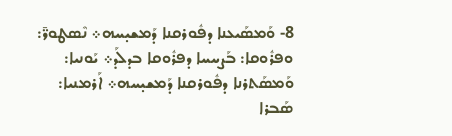8- ܘܰܡܣܰܝܥܢܐ ܕܦܽܘܪܩܢܐ ܕܰܡܫܝ̣ܚܗ܀ ܢܶܣܛܘܪ̈̄: ܘܦܪܽܘܩܐ: ܒܰܨܚܚܐ ܕܦܪܽܘܩܐ ܒܕܠܰܕ܀ ܝܰܘܢܝܐ: ܘܰܡܣܰܬܪܢܐ ܕܦܽܘܪܩܢܐ ܕܰܡܫܝ̣ܚܗ܀ ܐܰܪܡܢܝܐ: ܣܰܒܪܐ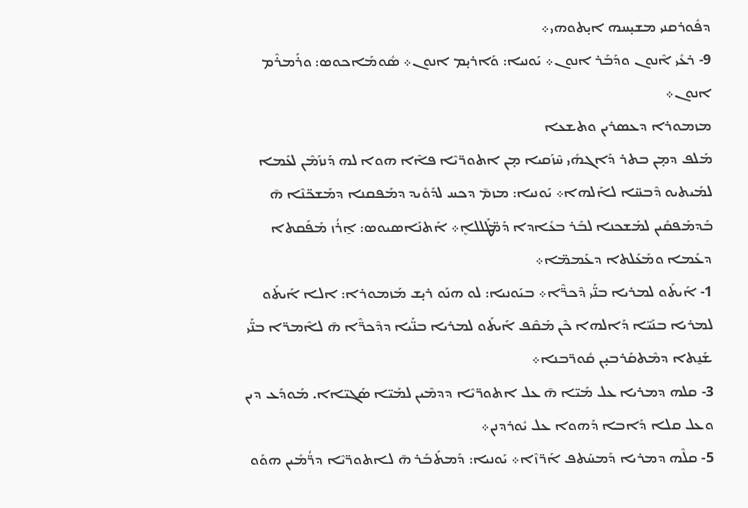ܕܦܽܘܪܩܢܝ ܡܫܝ̣ܚܗ ܐܝ̣ܬܘܗܝ܀
9- ܪܥܺܝ ܐܶܢܘܢ ܘܕܰܒܰܪ ܐܢܘܢ܀ ܝܰܘܢܝܐ: ܘܰܐܪܝ̣ܡ ܐܢܘܢ܀ ܣܽܘܡܰܐܟܘܣ: ܘܪܰܡܪܶܡ ܐܢܘܢ܀
ܡܙܡܘܪܐ ܕܥܣܪܝܢ ܘܬܫܥܐ
ܡܰܠܦ ܕܡ̣ܢ ܒܬܪ ܕܰܐܓܗܺܝ ܚܶܙܰܩܝܐ ܡ̣ܢ ܐܬܘܪ̈ܝܶܐ ܦܐܶܐ ܗܘܐ ܠܗ ܕܰܢܙܰܡܶܢ ܠܥܰܡܐ ܠܡܰܝܬܝܘ ܕܶܒܚ̈ܐ ܠܐܰܠܗܐ܀ ܝܰܘܢܝܐ: ܡܙܡ̄ ܕܟܚ ܠܕܰܘܺܝܕ ܕܡܰܦܩܢܐ ܕܡܰܫܟ̈ܢܶܐ ܗ̄ ܒܰܕܡܰܦܩܺܝܢ ܠܡܰܫܟܢܐ ܠܒܰܪ ܒܥܺܐܕܐ ܕܰܡ̈ܛܰܠܠܐܷ܀ ܐܰܬܢܰܐܣܝܘܣ: ܐ̱ܪܳܙ ܡܰܦܰܩܬܐ ܕܥܰܡܐ ܘܡܰܥܰܠܬܐ ܕܥܰܡܡ̈ܐ܀
1- ܐܰܝܬܰܘ ܠܡܪܝܐ ܒܢ̈ܰܝ ܕܶܟܪ̈ܶܐ܀ ܒܝܰܘܢܝܐ: ܠܘ ܗܢܰܘ ܪܝ̣ܫ ܡܰܙܡܘܪܐ: ܐܠܐ ܐܰܝܬܰܘ ܠܡܪܝܐ ܒܢܰܝ̈ܐ ܕܰܐܠܗܐ ܟܶܢ ܡܰܩܶܦ ܐܰܝܬܰܘ ܠܡܪܝܐ ܒܢ̈ܰܝܐ ܕܕܶܟܪ̈ܶܐ ܗ̄ ܠܐܶܡܪ̈ܐ ܒܢ̈ܰܝ ܫܰܢ̱ܬܐ ܕܡܶܬܩܰܪܒܝ̣ܢ ܩܽܘܪ̈ܒܢܐ܀
3- ܩܠܗ ܕܡܪܝܐ ܥܠ ܡܰܝ̈ܐ ܗ̄ ܥܠ ܐܬܘܪ̈ܝܶܐ ܕܕܡܶܝܢ ܠܡܰܝ̈ܐ ܣܰܓܝ̈ܐܐ. ܡܰܘܕܰܥ ܕܝܢ ܘܥܠ ܩܠܐ ܕܰܐܒܐ ܕܰܗܘܐ ܥܠ ܝܽܘܪܕܢܢ܀
5- ܩܠܶܗ ܕܡܪܝܐ ܕܰܡܚܰܬܦ ܐܰܪ̈ܙܶܐ܀ ܝܰܘܢܝܐ: ܕܰܡܬܰܒܰܪ ܗ̄ ܠܐܬܘܪ̈ܝܶܐ ܕܪ̈ܳܡܺܝܢ ܗܘܰܘ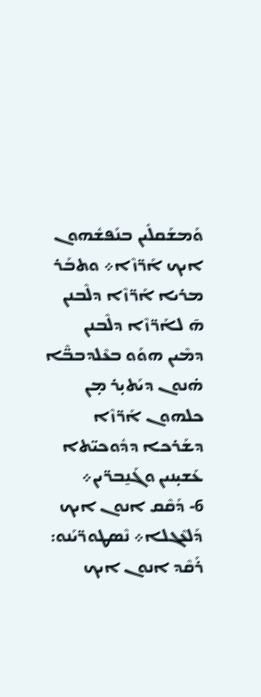ܘܰܡܫܰܩܠܺܝܢ ܒܢܰܦܫܽܗܘܢ ܐܝܟ ܐܰܪ̈ܙܶܐ܀ ܘܬܒܰܪ ܡܪܝܐ ܐܰܪ̈ܙܶܐ ܕܠܶܒܢܢ ܗ̄ ܠܐܰܪ̈ܙܶܐ ܕܠܶܒܢܢ ܕܡܶܝܢ ܗܘܰܘ ܒܥܶܠܕܒܒ̈ܶܐ ܗ̇ܢܘܢ ܕܝܰܬܝ̣ܪ ܡ̣ܢ ܟܠܗܘܢ ܐܰܪ̈ܙܶܐ ܕܫܰܪܟܐ ܕܕܽܘܟܝ̈ܬܐ ܥܰܫܝ̣ܢܝܢ ܘܓܰܢ̱ܒܪ̈ܝܢ܀
6- ܕܰܩܶܩ ܐܢܘܢ ܐܝܟ ܕܰܠܥܶܓܠܐ܀ ܢܶܣܛܘܪ̈ܝܰܢܘ: ܪܰܩܶܕ ܐܢܘܢ ܐܝܟ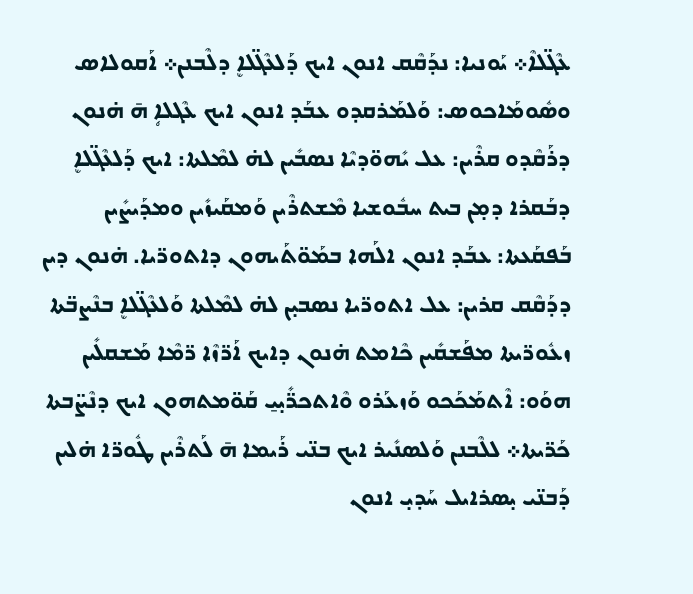ܥܶܓ̈ܠܐܶ܀ ܝܰܘܢܝܐ: ܢܕܰܩܶܩ ܐܢܘܢ ܐܝܟ ܕܰܠܥܶܓ̈ܠܐܷ ܕܠܶܒܢܢ܀ ܐܰܩܘܠܐܣ ܘܣܽܘܡܰܐܟܘܣ: ܘܰܠܡܰܪܩܕܘ ܥܒܰܕ ܐܢܘܢ ܐܝܟ ܥܶܓܠܐܴ ܗ̄ ܗ̇ܢܘܢ ܕܪܰܩܶܕܘ ܩܪܶܝܢ: ܥܠ ܝܺܗܘ̈ܕܝܶܐ ܢܣܒܺܝܢ ܠܗ̇ ܠܡܶܠܬܐ: ܐܝܟ ܕܰܠܥܶܓ̈ܠܐܷ ܕܒܰܩܪܐ ܕܡ̣ܢ ܒܝܬ ܚܒܽܘܫܝܐ ܡܶܫܬܪܶܝܢ ܘܰܡܩܰܝܙܺܝܢ ܘܡܕܰܝܨܺܝܢ ܒܰܦܩܰܥܬܐ: ܥܒܰܕ ܐܢܘܢ ܐܠܰܗܐ ܒܡܰܘ̈ܬܰܝܗܘܢ ܕܐܬܘܪ̈ܝܐ. ܗ̇ܢܘܢ ܕܝܢ ܕܕܰܩܶܩ ܩܪܝܢ: ܥܠ ܐܬܘܪ̈ܝܐ ܢܣܒܝ̣ܢ ܠܗ̇ ܠܡܶܠܬܐ ܘܰܠܥܶܓ̈ܠܐܷ ܒܢܶܨܒ̈ܬܐ ܙܥܽܘܪ̈ܝܬܐ ܡܦܰܫܩܺܝܢ ܟܶܐܡܬ ܗ̇ܢܘܢ ܕܐܝܟ ܐܰܪ̈ܙܶܐ ܪ̈ܡܶܐ ܡܰܫܩܠܺܝܢ ܗܘܰܘ: ܐܶܬܡܰܟܰܟܘ ܘܰܙܥܰܪܘ ܘܶܐܬܟܪ̈ܺܝ̣ܝ̱ ܩܰܘ̈ܡܬܗܘܢ ܐܝܟ ܕܢܶܨ̈ܒܬܐ ܟܰܪ̈ܝܬܐ܀ ܠܠܶܒܢܢ ܘܰܠܣܢܺܝܪ ܐܝܟ ܒܢ̈ܝ ܪܰܝܡܐ ܗ̄ ܠܰܬܪܶܝܢ ܛܽܘܪ̈ܐ ܗ̇ܠܝܢ ܕܰܒܢ̈ܝ ܝ̣ܣܪܐܝܠ ܚܰܕܝ̣ ܐܢܘܢ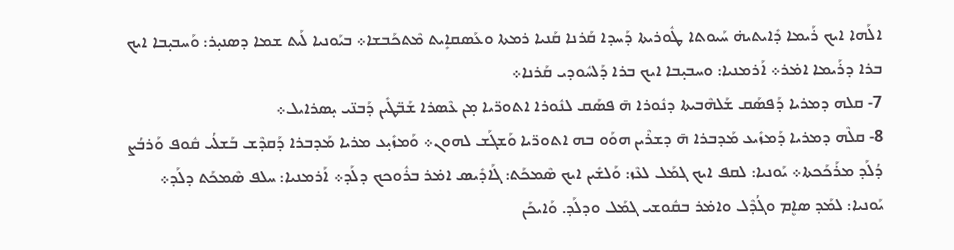ܐܠܰܗܐ ܐܝܟ ܪܰܝܡܐ ܕܺܐܝܬܝܗ̇ ܚܰܝܘܬܐ ܛܽܘܪܝܬܐ ܕܰܚܕܐ ܩܰܪܢܐ ܩܰܢܝܐ ܪܡܬܐ ܘܥܰܣܩܐܻܝܬ ܡܶܬܟܰܒܫܐ܀ ܒܝܰܘܢܝܐ ܠܰܝܬ ܫܡܐ ܕܣܢܝ̣ܪ: ܘܰܚܒܝ̣ܒܐ ܐܝܟ ܒܪܐ ܕܪܰܝܡܐ ܐܡ̇ܪ܀ ܐܰܪܡܢܝܐ: ܘܚܒܝ̣ܒܐ ܐܝܟ ܒܪܐ ܕܰܠܚܽܘܕܝ ܩܰܪܢܐ܀
7- ܩܠܗ ܕܡܪܝܐ ܕܰܦܣܰܩ ܫܰܠܗܶܒܝܬܐ ܕܢܽܘܪܐ ܗ̄ ܦܣܰܩ ܠܢܽܘܪܐ ܐܬܘܪ̈ܝܐ ܡ̣ܢ ܥܶܣܪܐ ܫܰܒ̈ܛܺܝܢ ܕܰܒܢ̈ܝ ܝ̣ܣܪܐܝܠ܀
8- ܩܠܶܗ ܕܡܪܝܐ ܕܰܡܙܺܝܥ ܡܰܕܒܪܐ ܗ̄ ܕܫܪܶܝܢ ܗܘܰܘ ܒܗ ܐܬܘܪ̈ܝܐ ܘܰܫܓܰܫ ܠܗܘܢ܀ ܘܰܡܙܺܝ̣ܥ ܡܪܝܐ ܡܰܕܒܪܐ ܕܰܩܕܶܫ ܒܰܫܠܳܝ ܩܽܘܦ ܘܰܪܒܳܨ ܕܳܠܰܕ ܡܪܰܟܰܟܬܐ܀ ܝܰܘܢܝܐ: ܠܩܦ ܐܝܟ ܓܡܰܠ ܠܥܶܙ: ܘܰܠܫܺܝܢ ܐܝܟ ܣܶܡܟܰܬ: ܓܰܐܕܺܝܣ ܐܡ̇ܪ ܒܪܽܘܟܟ ܕܠܰܕ܀ ܐܰܪܡܢܝܐ: ܚܠܦ ܣܶܡܟܰܬ ܕܠܰܕ܀ ܝܰܘܢܝܐ: ܠܡܰܕ ܣܐܷܡ ܘܓܳܕܶܠ ܘܐܡ̇ܪ ܒܩܽܘܫܝ ܓܡܰܠ ܘܕܠܰܕ. ܘܰܐܝܟܰܢ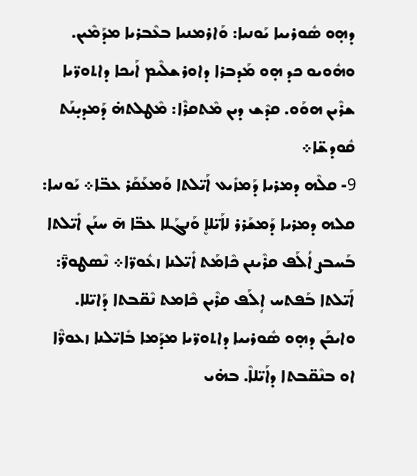ܕܗ̣ܘ ܣܽܘܪܝܝܐ ܝܰܘܢܝܐ: ܘܰܐܪܡܢܝܐ ܒܥܶܒܪܝܐ ܡܕܰܡܶܝܢ. ܘܗܽܘܝܘ ܟܕ ܗ̣ܘ ܡܰܕܒܪܐ ܕܐܘܪܫܠܶܝܡ ܐܰܝܟܐ ܕܐܬܘܪ̈ܝܐ ܫܪܶܝܢ ܗܘܰܘ. ܩܕܶܫ ܕܝܢ ܡܶܬܩܪܶܐ: ܡܶܛܠܬܗ̇ ܕܰܡܕܝ̣ܢܰܬ ܩܽܘܕܫ̈ܐ܀
9- ܩܠܶܗ ܕܡܪܝܐ ܕܰܡܙܺܝܥ ܐܰܝ̈ܠܬܐ ܘܰܡܥܰܩܰܪ ܥܒ̈ܐ܀ ܝܰܘܢܝܐ: ܩܠܗ ܕܡܪܝܐ ܕܰܡܫܰܪܪ ܠܐܰܝ̈ܠܐܷ ܘܰܢܓܰܠܐ ܥܒ̈ܐ ܗ̄ ܚܢܰܢ ܐܺܝ̈ܠܬܐ ܒܰܚܒܨ ܐܳܠܰܦ ܩܪܶܝܢܢ ܟܶܐܡܰܬ ܐܺܝ̈ܠܢܐ ܙܥܽܘܪ̈ܐ܀ ܢܶܣܛܘܪ̈̄: ܐܰܝ̈ܠܬܐ ܒܰܦܬܚ ܐܴܠܰܦ ܩܪܶܝܢ ܟܶܐܡܬ ܢܶܩ̈ܒܬܐ ܕܰܐܝ̈ܠܐ. ܘܐܝܟܰܢ ܕܗ̣ܘ ܣܽܘܪܝܝܐ ܕܐܬܘܪ̈ܝܐ ܡܕܰܡܐ ܒܺܐܝ̈ܠܢܐ ܙܥܘܪ̈ܶܐ ܐܘ ܒܢܶܩ̈ܒܬܐ ܕܐܰܝ̈ܠܐܶ. ܒܗ̇ܝ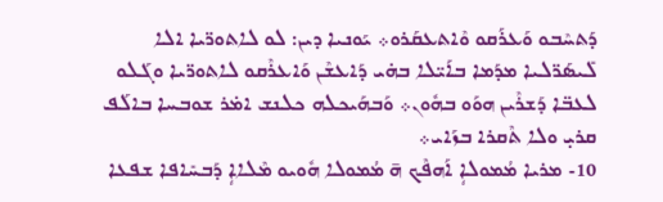ܕܰܬܚܶܒܘ ܘܰܥܪܰܩܘ ܘܶܐܬܥܩܰܪܘ܀ ܝܰܘܢܝܐ ܕܝܢ: ܠܘ ܠܐܬܘܪ̈ܝܐ ܐܠܐ ܠܺܝܣܰܪ̈ܠܝܐ ܡܕܰܡܐ ܒܐܰܝ̈ܠܐ ܒܗ̇ܝ ܕܰܐܥܫܶܢ ܘܰܐܥܪܶܩܘ ܠܐܬܘܪ̈ܝܐ ܘܓܰܠܘ ܠܥܒ̈ܐ ܕܰܫܪܶܝܢ ܗܘܰܘ ܒܗܽܘܢ܀ ܘܰܒܗܰܝܟܠܗ ܟܠܢܫ ܐܡ̇ܪ ܫܘܒܚܐ ܒܐܠܰܦ ܩܪܝ̣ ܘܠܐ ܬܶܩܪܐ ܒܙܰܐܝ܀
10- ܡܪܝܐ ܡܳܡܘܠܐܴ ܐܰܗܦܶܟ ܗ̄ ܡܳܡܘܠܐ ܗܽܘܝܘ ܡܶܠܐܐܴ ܕܰܒܚܺܐܦܐ ܫܦܥܐ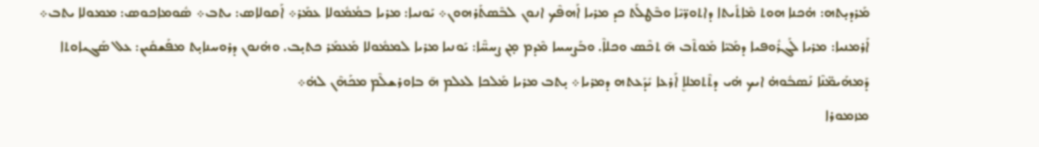ܡܰܪܕܝ̣ܬܗ: ܗ̇ܟܢܐ ܗܘܬ ܡܶܐܬܺܝܬܐ ܕܐܬܘܪ̈ܝܶܐ ܘܒܶܛܠܰܬ ܟܕ ܡܪܝܐ ܐܰܗܦܶܟ ܐܢܘܢ ܠܒܶܣܬܰܪܗܘܢ܀ ܝܰܘܢܝܐ: ܡܪܝܐ ܒܡܳܡܽܘܠܐ ܥܡܰܪ܀ ܐܰܩܘܠܐܣ: ܝܬܒ܀ ܣܽܘܡܐܟܘܣ: ܡܡܘܠܐ ܝܬܒ܀ ܐܰܪܡܢܝܐ: ܡܪܝܐ ܠܰܓܪܽܘܦܝܐ ܕܡܰܝ̈ܐ ܡܰܘܬܶܒ ܗ̄ ܬܟܶܣ ܘܟܠܐܶ. ܘܒܰܨܚܚܐ ܡܶܕܡ ܡ̣ܢ ܨܚܚ̈ܶܐ: ܝܰܘܢܝܐ ܡܪܝܐ ܠܡܡܽܘܠܐ ܡܰܥܡܰܪ ܟܬܝ̣ܒ. ܘܗ̇ܢܘܢ ܕܪܘܚܢܐܝ̣ܬ ܡܦܰܫܩܺܝܢ: ܥܠ ܣܰܓܝܐܘܬܐ ܕܰܡܗܰܝܡ̈ܢܶܐ ܢܰܣܒܽܘܗ̇ ܐܝܟ ܗ̇ܝ ܕܬܶܬܡܠܐܷ ܐܰܪܥܐ ܝܺܕܰܥܬܗ ܕܡܪܝܐ܀ ܝ̣ܬܒ ܡܪܝܐ ܡܰܠܟܐ ܠܥܠܡ ܗ̄ ܒܐܘܪܫܠܶܡ ܡܟܰܗܶܢ ܠܗ̇܀
ܡܙܡܘܪܐ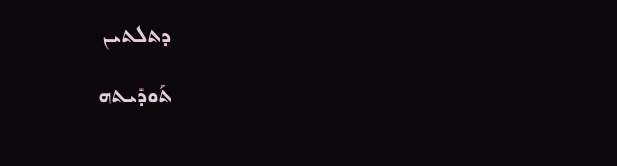ܕܬܠܬܝܢ
ܬܰܘܕܺܝܬܗ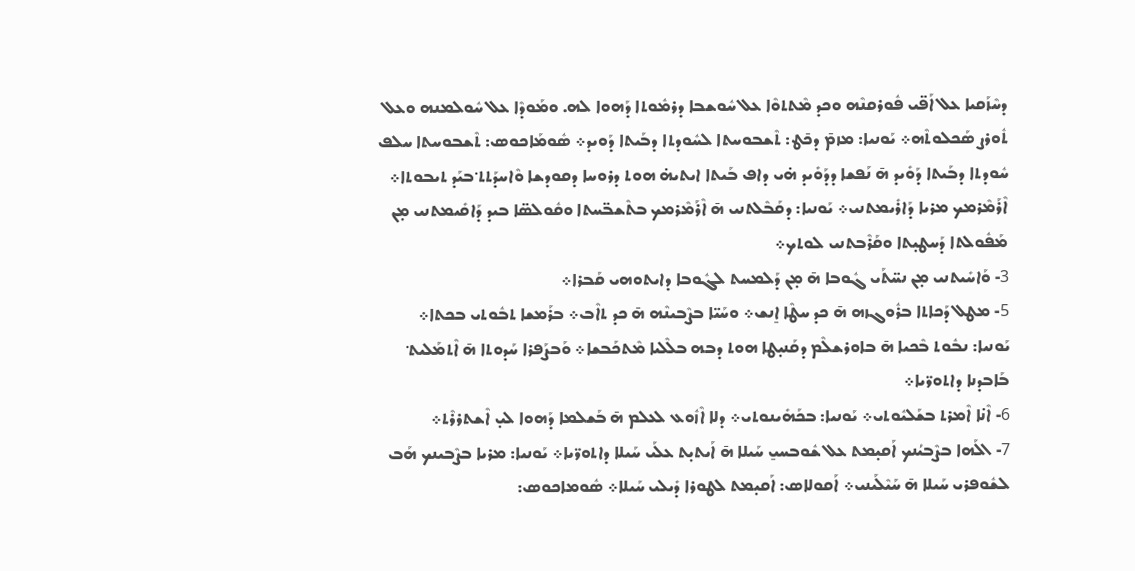ܕܚܶܙܰܩܝܐ ܥܠ ܐܰܦ̈ܝ ܦܽܘܪܩܢܶܗ ܘܟܕ ܡܶܬܬܘܶܐ ܥܠ ܚܽܘܫܒܐ ܕܪܡܽܘܬܐ ܕܰܗܘܐ ܠܗ. ܘܡܰܘܕܶܐ ܥܠ ܚܽܘܠܡܢܗ ܘܥܠ ܬܽܘܪܨ ܣܰܟܠܘܬܶܗ܀ ܝܰܘܢܝܐ: ܡܙܡ̄ ܕܟ̄ܛ: ܬܶܫܒܘܚܬܐ ܠܚܽܘܕܬܐ ܕܒܰܝܬܐ ܕܰܘܝܕ܀ ܣܽܘܡܰܐܟܘܣ: ܬܶܫܒܘܚܬܐ ܚܠܦ ܚܽܘܕܬܐ ܕܒܰܝܬܐ ܕܰܘܺܝܕ ܗ̄ ܢܰܦܫܐ ܕܕܰܘܺܝܕ ܗ̇ܝ ܕܐܦ ܒܰܝܬܐ ܐܝܬܝܗ̇ ܗܘܬ ܕܪܘܚܐ ܕܩܘܕܫܐ ܘܶܐܚܕܰܬܬ݀ ܒܝܰܕ ܬܝܒܘܬܐ܀
ܐܶܪܰܡܶܪܡܟ ܡܪܝܐ ܕܰܐܪܺܝܡܬܢܝ܀ ܝܰܘܢܝܐ: ܕܩܰܒܶܠܬܢܝ ܗ̄ ܐܶܪܰܡܶܪܡܟ ܒܬܶܫܒ̈ܚܬܐ ܘܩܽܘܠܣ̈ܐ ܒܝܕ ܕܰܐܩܺܝܡܬܢܝ ܡ̣ܢ ܡܰܦܽܘܠܬܐ ܕܰܚܛܝ̣ܬܐ ܘܩܰܪܶܒܬܢܝ ܠܘܬܟ܀
3- ܘܰܐܚܺܝܬܢܝ ܡ̣ܢ ܢܚ̈ܬܰܝ ܓܽܘܒܐ ܗ̄ ܡ̣ܢ ܕܰܠܡܚܬ ܠܓܽܘܒܐ ܕܐܝܬܘܗܝ ܩܰܒܪܐ܀
5- ܡܛܠ ܕܰܟܐܬܐ ܒܪܽܘܓܙܗ ܗ̄ ܟܕ ܚܛܶܐ ܐ̱ܢܫ܀ ܘܚܰܝ̈ܐ ܒܨܶܒܝܢܶܗ ܗ̄ ܟܕ ܬܐܶܒ܀ ܒܪܰܡܫܐ ܬܒܽܘܬܝ ܒܟܬܐ܀ ܝܰܘܢܝܐ: ܢܒܽܘܬ ܒܶܟܝܐ ܗ̄ ܒܐܘܪܫܠܶܡ ܕܩܰܢܝ̣ܛܐ ܗܘܬ ܕܒܗ ܒܠܶܠܝܐ ܡܶܬܟܰܒܫܐ܀ ܘܰܒܨܰܦܪܐ ܚܰܕܘܬܐ ܗ̄ ܐܶܬܡܰܠܝܬ݀ ܒܰܐܒܕܢܐ ܕܐܬܘܪ̈ܝܐ܀
6- ܐܶܢ̇ܐ ܐܶܡܪܬ ܒܫܰܠܝܽܘܬܝ܀ ܝܰܘܢܝܐ: ܒܟܰܗܺܝܢܘܬܝ܀ ܕܠܐ ܐܶܙܽܘܥ ܠܥܠܡ ܗ̄ ܒܰܫܠܡܐ ܕܰܗܘܐ ܠܝ̣ ܐܶܫܬܪܪܶܬ܀
7- ܐܠܰܗܐ ܒܨܶܒܝܳܢܟ ܐܰܩܝ̣ܡܬ ܥܠ ܫܽܘܒܚܝ̱ ܚܰܝܠܐ ܗ̄ ܐܰܝܬܝ̣ܬ ܥܠܰܝ ܚܰܝܠܐ ܕܐܬܘܪ̈ܝܐ܀ ܝܰܘܢܝܐ: ܡܪܝܐ ܒܨܶܒܝܢܟ ܗܰܒ ܠܫܽܘܦܪܝ ܚܰܝܠܐ ܗ̄ ܚܰܝܶܠܰܝܢܝ܀ ܐܰܩܘܠܐܣ: ܐܰܩܝ̣ܡܬ ܠܛܘܪܐ ܕܺܝܠܝ ܚܰܝܠܐ܀ ܣܽܘܡܐܟܘܣ: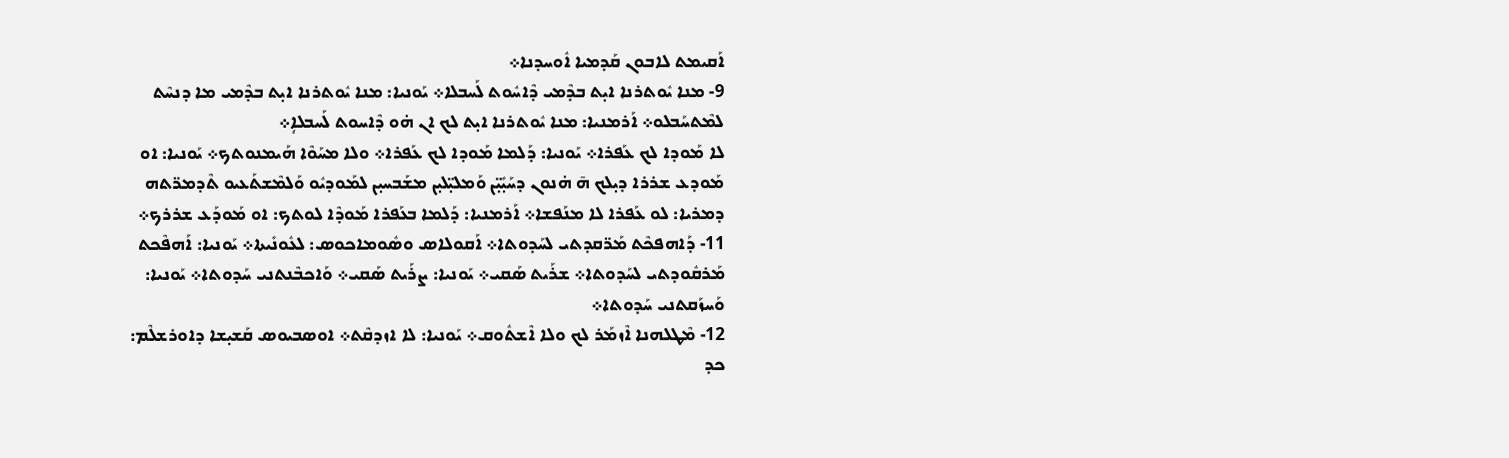ܐܰܩܝܡܬ ܠܐܒܘܢ ܩܰܕܡܝܐ ܐܽܘܚܕܢܐ܀
9- ܡܢܐ ܝܽܘܬܪܢܐ ܐܝ̣ܬ ܒܕܶܡܝ ܕܶܐܚܽܘܬ ܠܰܚܒܠܐ܀ ܝܰܘܢܝܐ: ܡܢܐ ܝܽܘܬܪܢܐ ܐܝ̣ܬ ܒܕܶܡܝ ܡܐ ܕܢܚܶܬ ܠܡܶܬܚܰܒܠܘ܀ ܐܰܪܡܢܝܐ: ܡܢܐ ܝܽܘܬܪܢܐ ܐܝ̣ܬ ܠܟ ܐܢ ܗ̇ܘ ܕܶܐܚܘܬ ܠܰܚܒܠܐܴ܀
ܠܐ ܡܰܘܕܐ ܠܟ ܥܰܦܪܐ܀ ܝܰܘܢܝܐ: ܕܰܠܡܐ ܡܰܘܕܐ ܠܟ ܥܰܦܪܐ܀ ܘܠܐ ܡܚܰܘܶܐ ܗܰܝܡܢܘܬܟ܀ ܝܰܘܢܝܐ: ܐܘ ܡܰܘܕܥ ܫܪܪܐ ܕܝ̣ܠܟ ܗ̄ ܗ̇ܢܘܢ ܕܚܰܝ̣ܺܝ̣̈ܢ ܘܰܡܠܝ̣̈ܠܝ̣ܢ ܡܫܰܒܚܝ̣ܢ ܠܡܰܘܕܝܽܘ ܘܰܠܡܶܫܬܰܥܝܘ ܬܶܕܡܪ̈ܬܗ ܕܡܪܝܐ: ܠܘ ܥܰܦܪܐ ܠܐ ܡܢܰܦܫܐ܀ ܐܰܪܡܢܝܐ: ܕܰܠܡܐ ܒܥܰܦܪܐ ܡܰܘܕܶܐ ܠܘܬܟ: ܐܘ ܡܰܘܕܰܥ ܫܪܪܟ܀
11- ܕܰܐܗܦܟܶܬ ܡܰܪ̈ܩܕܬܝ ܠܚܰܕܘܬܐ܀ ܐܰܩܘܠܐܣ ܘܣܽܘܡܐܟܘܣ: ܠܥܽܘܢܺܝܬܐ܀ ܝܰܘܢܝܐ: ܐܰܗܦܶܟܬ ܡܰܪܩܽܘܕܬܝ ܠܚܰܕܘܬܐ܀ ܫܪܰܝܬ ܣܰܩܝ܀ ܝܰܘܢܝܐ: ܨܪܰܝܬ ܣܰܩܝ܀ ܘܰܐܟܒܶܢܬܢܝ ܚܰܕܘܬܐ܀ ܝܰܘܢܝܐ: ܘܰܚܙܰܩܬܢܝ ܚܰܕܘܬܐ܀
12- ܡܶܛܠܗܢܐ ܐܶܙܡܰܪ ܠܟ ܘܠܐ ܐܶܫܬܽܘܩ܀ ܝܰܘܢܝܐ: ܠܐ ܐܙܕܩܶܬ܀ ܐܘܣܒܝܘܣ ܩܰܫܝ̣ܫܐ ܕܐܘܪܫܠܶܡ: ܟܕ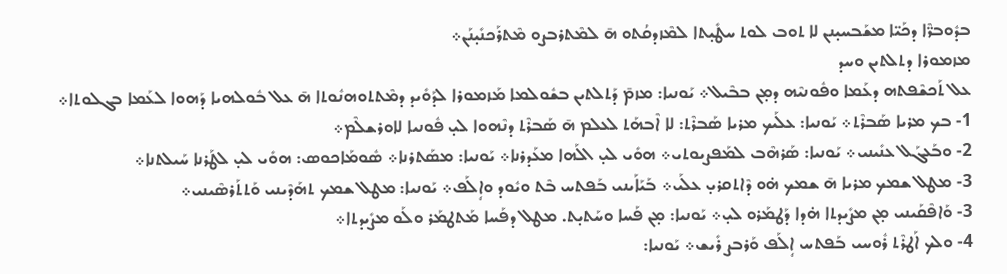ܒܕܽܘܒܪ̈ܶܐ ܕܟܰܝ̈ܐ ܡܫܰܒܚܝ̣ܢܢ ܠܐ ܬܘܒ ܠܘܬ ܚܛܺܝ̣ܬܐ ܠܡܶܙܕܩܳܬܘ ܗ̄ ܠܡܶܬܪܒܨܘ ܡܶܬܪܰܟܢܺܝ̣ܢܰܢ܀
ܡܙܡܘܪܐ ܕܬܠܬܝܢ ܘܚܕ
ܥܠ ܬܰܟܫܶܦܬܗ ܕܥܰܡܐ ܘܦܽܘܢܝܶܗ ܕܡ̣ܢ ܒܒܶܝܠ܀ ܝܰܘܢܝܐ: ܡܙܡ̄ ܕܰܬܠܬܝܢ ܒܫܽܘܠܡܐ ܡܰܙܡܘܪܐ ܠܕܰܘܺܝܕ ܕܡܶܬܬܘܗܢܽܘܬܐ ܗ̄ ܥܠ ܒܽܘܠܗܝܐ ܕܰܗܘܐ ܠܥܰܡܐ ܒܓܠܘܬܐ܀
1- ܒܟ ܡܪܝܐ ܣܰܒܪܶܬ܀ ܝܰܘܢܝܐ: ܥܠܰܝܟ ܡܪܝܐ ܣܰܒܪܶܬ: ܠܐ ܐܶܒܗܰܬ ܠܥܠܡ ܗ̄ ܣܰܒܪܶܬ ܕܢܶܗܘܐ ܠܝ̣ ܦܽܘܢܝܐ ܠܐܘܪܫܠܶܡ܀
2- ܘܒܰܥܓܰܠ ܥܢܺܝܢܝ܀ ܝܰܘܢܝܐ: ܣܰܪܗܶܒ ܠܡܰܦܨܝܘܬܝ܀ ܗܘܺܝ ܠܝ̣ ܐܠܰܗܐ ܡܥܰܕܪܢܐ܀ ܝܰܘܢܝܐ: ܡܣܰܬܪܢܐ܀ ܣܽܘܡܰܐܟܘܣ: ܗܘܺܝ ܠܝ̣ ܠܛܰܪܢܐ ܚܰܝܠܬܢܐ܀
3- ܡܛܠ ܫܡܟ ܡܪܝܐ ܗ̄ ܫܡܟ ܗ̇ܘ ܕܶܐܬܩܪܝ̣ ܥܠܰܝ܀ ܒܰܝܰܐܰܝܢܝ ܒܰܦܬܚ ܒܶܬ ܘܝܽܘܕ ܘܐܴܠܰܦ܀ ܝܰܘܢܝܐ: ܡܛܠ ܫܡܟ ܬܗܰܕܶܝܢܝ ܘܰܬܬܰܪܣܶܝܢܝ܀
3- ܘܰܐܦܶܩܰܝܢܝ ܡ̣ܢ ܡܨܺܝܕܬܐ ܗ̇ܕܐ ܕܰܛܡܰܪܘ ܠܝ̣܀ ܝܰܘܢܝܐ: ܡ̣ܢ ܦܰܚܐ ܘܚܰܬܝ̣ܬ. ܡܛܠ ܕܦܰܚܐ ܡܰܬܛܡܰܪ ܘܠܰܘ ܡܨܺܝܕܬܐ܀
4- ܘܠܟ ܐܰܛܪܶܬ ܪܽܘܚܝ ܒܰܦܬܚ ܐܴܠܰܦ ܘܰܪܒܨ ܪܺܝܫ܀ ܝܰܘܢܝܐ: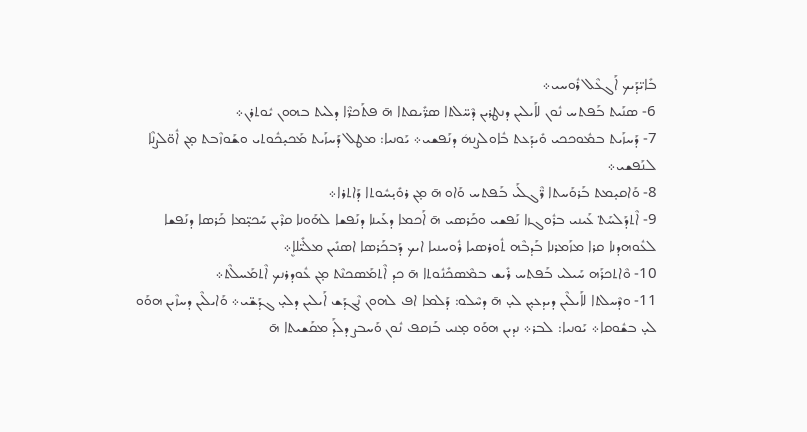ܒܺܐܝ̈ܕܰܝܟ ܐܰܓܥܶܠ ܪܽܘܚܝ܀
6- ܣܢܰܝܬ ܒܰܦܬܚ ܢܽܘܢ ܠܐܰܝܠܝܢ ܕܢܛܪܝܢ ܕܶܚ̈ܠܬܐ ܣܪ̈ܺܝܩܬܐ ܗ̄ ܦܬܰܟܪ̈ܶܐ ܕܠܝܬ ܒܗܘܢ ܝܽܘܬܪܢ܀
7- ܕܰܚܙܰܝܬ ܒܡܽܘܟܟܝ ܘܺܝܕܰܥܬ ܒܽܐܘܠܨܢܗܿ ܕܢܰܦܫܝ܀ ܝܰܘܢܝܐ: ܡܛܠ ܕܰܚܙܰܝܬ ܡܰܟܝ̣ܟܽܘܬܝ ܘܫܰܘܙܶܒܬ ܡ̣ܢ ܐܽܘ̈ܠܨܢܶܐ ܠܢܰܦܫܝ܀
8- ܘܰܐܩܝ̣ܡܬ ܒܰܪܘܰܚܬܐ ܪ̈ܶܓܠܰܝ ܒܰܦܬܚ ܘܰܐܘ ܗ̄ ܡ̣ܢ ܪܘܺܝ̣ܚܽܘܬܐ ܕܰܐܬܪܐ܀
9- ܐܶܬܕܰܠܚܰܬ݀ ܥܰܝܢܝ ܒܪܽܘܓܙܐ ܢܰܦܫܝ ܘܟܰܪܣܝ ܗ̄ ܐܰܟܡܐ ܕܥܰܝܢܐ ܕܢܰܦܫܐ ܠܗܰܘܢܐ ܩܪܶܝܢ ܚܰܟܝ̣̈ܡܐ ܟܰܪܣܐ ܕܢܰܦܫܐ ܠܥܽܘܗܕܢܐ ܩܪܐ ܡܙܰܡܪܢܐ ܒܰܕܒܶܗ ܬܽܘܪܣܝܐ ܪܽܘܚܢܝܐ ܐܝܟ ܕܰܒܟܰܪܣܐ ܐܣܢܺܝܢ ܡܠܺܝ̈ܠܐܷ܀
10- ܘܶܐܬܟܪܰܗ ܚܰܝܠܝ ܒܰܦܬܚ ܪܺܝܫ ܒܡܶܣܟܺܢܽܘܬܐ ܗ̄ ܟܕ ܐܶܬܡܰܣܟܢܶܬ ܡ̣ܢ ܥܽܘܕܪܢܟ ܐܶܬܡܰܚܠܶܬ܀
11- ܘܕܶܚܠܬܐ ܠܐܰܝܠܶܝܢ ܕܝܕܥܝ̣ܢ ܠܝ̣ ܗ̄ ܕܚܶܠܘ: ܕܰܠܡܐ ܐܦ ܠܗܘܢ ܢܶܓܕܰܫ ܐܰܝܠܝܢ ܕܠܝ̣ ܓܕܰܫ̈ܝ܀ ܘܰܐܝܠܶܝܢ ܕܚܙܶܝܢ ܗܘܰܘ ܠܝ̣ ܒܫܽܘܩܐ܀ ܝܰܘܢܝܐ: ܠܒܪ܀ ܢܕܝܢ ܗܘܰܘ ܡ̣ܢܝ ܒܰܙܩܦ ܢܽܘܢ ܘܰܚܒܨ ܕܠܰܕ ܡܩܰܫܝܬܐ ܗ̄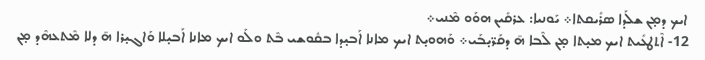ܐܝܟ ܕܡ̣ܢ ܫܠܰܕܐ ܣܪܺܝܩܬܐ܀ ܝܰܘܢܝܐ: ܥܪܩܺܝܢ ܗܘܰܘ ܡܶܢܝ܀
12- ܐܶܬܛܥܺܝܬ ܐܝܟ ܡܝ̣ܬܐ ܡ̣ܢ ܠܶܒܐ ܗ̄ ܕܩܰܪ̈ܝ̣ܒܰܝ܀ ܘܰܗܘܝ̣ܬ ܐܝܟ ܡܐܢܐ ܐܰܒܝ̣ܕܐ ܒܩܽܘܫܝ ܒܶܬ ܘܠܰܘ ܐܝܟ ܡܐܢܐ ܐܰܒܝ̣ܠܐ ܘܰܐܓܝ̣ܪܐ ܗ̄ ܕܠܐ ܡܶܬܥܗܶܕ ܡ̣ܢ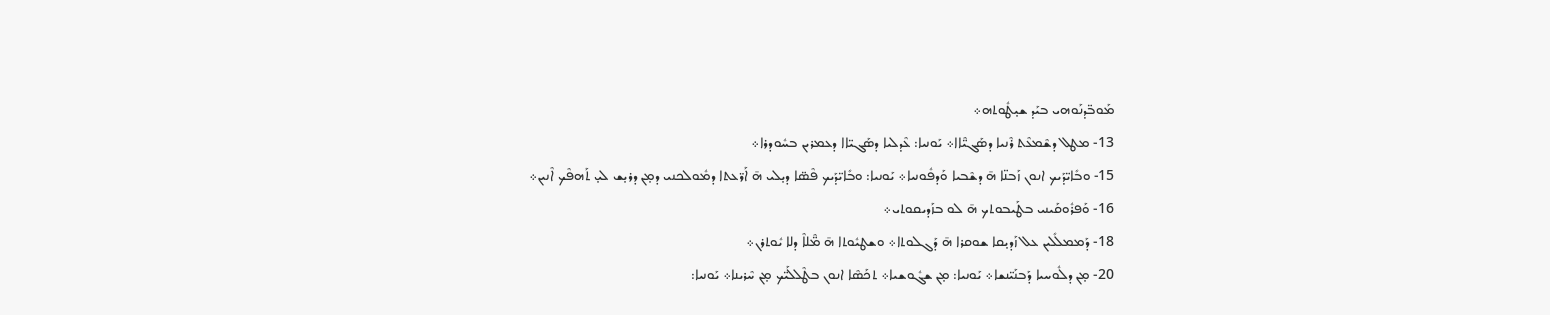ܡܰܘܒ̈ܕܢܰܘܗܝ ܒܝܰܕ ܫܝ̣ܛܽܘܬܗ܀
13- ܡܛܠ ܕܫܶܡܥܶܬ ܪܶܢܝܐ ܕܣܰܓܝ̈ܶܐܐ܀ ܝܰܘܢܝܐ: ܥܶܕܠܝܐ ܕܣܰܓܝ̈ܐܐ ܕܥܡܪܝܢ ܒܚܽܘܕܪܐ܀
15- ܘܒܺܐܝ̈ܕܰܝܟ ܐܢܘܢ ܙܰܒܢ̈ܐ ܗ̄ ܕܫܶܒܝܐ ܘܰܕܦܽܘܢܝܐ܀ ܝܰܘܢܝܐ: ܘܒܺܐܝ̈ܕܰܝܟ ܦܶܣ̈ܐ ܕܝ̣ܠܝ ܗ̄ ܐܰܪ̈ܥܬܐ ܕܡܽܘܠܟܢܝ ܕܡ̣ܢ ܕܪܝ̣ܫ ܠܝ̣ ܬܰܗܦܶܟ ܐܶܢܝܢ܀
16- ܘܰܦܪܽܘܩܰܝܢܝ ܒܛܰܝܒܘܬܟ ܗ̄ ܠܘ ܒܙܰܕܝܩܘܬܝ܀
18- ܕܰܡܡܠܺܠܝܢ ܥܠ ܙܰܕܝ̣ܩܐ ܫܘܩܪܐ ܗ̄ ܕܰܓܠܘܬܐ܀ ܘܫܛܝܽܘܬܐ ܗ̄ ܡ̈ܶܠܐܶ ܕܠܐ ܝܽܘܬܪܢ܀
20- ܡ̣ܢ ܕܠܽܘܚܝܐ ܕܰܒܢܰܝ̈ܢܫܐ܀ ܝܰܘܢܝܐ: ܡ̣ܢ ܫܓܽܘܫܝܐ܀ ܬܟܰܣܶܐ ܐܢܘܢ ܒܛܶܠܠܰܝ̈ܟ ܡ̣ܢ ܚܶܪܝܢܐ܀ ܝܰܘܢܝܐ: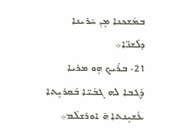ܒܡܰܫܟܢܐ ܡ̣ܢ ܚܶܪܝܢܐ ܕܠܶܫܢ̈ܐ܀
21- ܒܪܺܝܟ ܗ̣ܘ ܡܪܝܐ ܕܰܓܒܐ ܠܗ ܓܒܰܝ̈ܐ ܒܰܩܪܝ̣ܬܐ ܥܰܫܝ̣ܢܬܐ ܗ̄ ܐܘܪܫܠܶܡ܀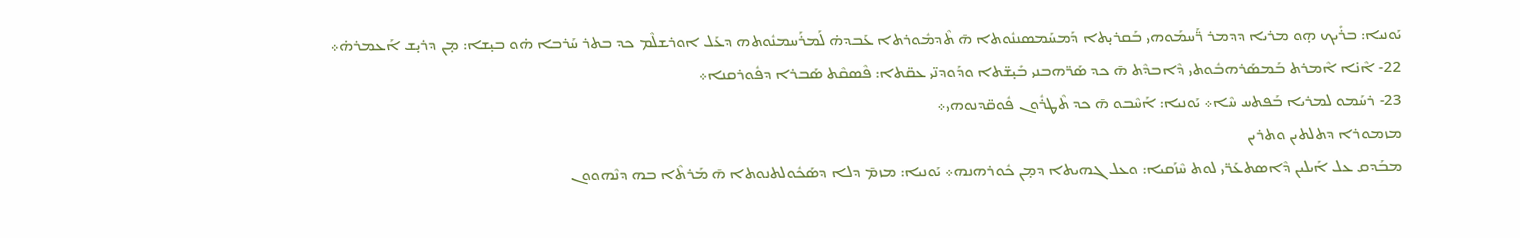ܝܰܘܢܝܐ: ܒܪܺܝܟ ܗ̣ܘ ܡܪܝܐ ܕܕܡܪ ܪ̈ܰܚܡܰܘܗܝ ܒܰܩܪܝ̣ܬܐ ܕܰܡܚܰܡܣܢܢܽܘܬܐ ܗ̄ ܬܶܕܡܽܘܪܬܐ ܥܰܒܕܗ̇ ܠܰܡܪܰܚܡܢܽܘܬܗ ܕܥܰܠ ܐܘܪܫܠܶܡ ܟܕ ܒܬܪ ܚܰܪܒܐ ܗ̇ܘ ܒܝ̣ܫܐ: ܡ̣ܢ ܕܪܝ̣ܫ ܐܰܥܡܪܗ̇܀
22- ܐܶܢ̇ܐ ܐܶܡܪܬ ܒܰܡܣܰܪܗܒܽܘܬܝ ܕܶܐܒܕܶܬ ܗ̄ ܟܕ ܣܰܪ̈ܗܒܢܝ ܒܺܝ̣ܫ̈ܬܐ ܘܕܰܘܕܢ̈ܝ ܥܩ̈ܬܐ: ܦܶܣܩܶܬ ܣܰܒܪܐ ܕܦܽܘܪܩܢܐ܀
23- ܪܚܰܡܘ ܠܡܪܝܐ ܒܰܦܬܚ ܚܶܐ܀ ܝܰܘܢܝܐ: ܐܰܚܶܒܘ ܗ̄ ܟܕ ܬܶܛܪܽܘܢ ܦܽܘܩ̈ܕܢܘܗܝ܀
ܡܙܡܘܪܐ ܕܬܠܬܝܢ ܘܬܪܝܢ
ܡܒܰܕܩ ܥܠ ܐܰܝܠܝܢ ܕܶܐܣܬܥܰܪ̈ܝ ܠܘܬ ܚܶܙܰܩܝܐ: ܘܥܠ ܓܗܝܬܐ ܕܡ̣ܢ ܟܽܘܪܗܢܗ܀ ܝܰܘܢܝܐ: ܡܙܡ̄ ܕܠܐ ܕܣܰܟܽܘܠܬܢܘܬܐ ܗ̄ ܡܰܪܬܶܐ ܒܗ ܕܢܶܗܘܘܢ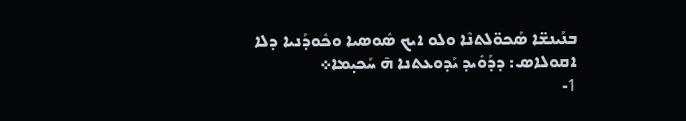ܒܢܰܝܢܫ̈ܐ ܣܰܟܘ̈ܠܬܢܶܐ ܘܠܘ ܐܝܟ ܣܽܘܣܝܐ ܘܟܽܘܕܰܢܝܐ ܕܠܐ ܐܩܘܠܐܣ: ܕܕܰܘܺܝܕ ܝܰܕܘܥܬܢܐ ܗ̄ ܚܰܟܝ̣ܡܐ܀
1-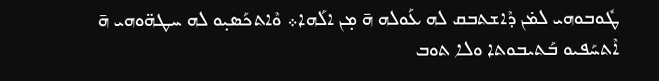ܛܽܘܒܘܗܝ ܠܡ̇ܢ ܕܶܐܫܬܒܩ ܠܗ ܥܰܘܠܗ ܗ̄ ܡ̣ܢ ܐܠܰܗܐ܀ ܘܶܐܬܟܰܣܝ̣ܘ ܠܗ ܚܛܗ̈ܘܗܝ ܗ̄ ܐܶܬܚܰܦܝܘ ܒܰܬܝܒܘܬܐ ܘܠܐ ܬܘܒ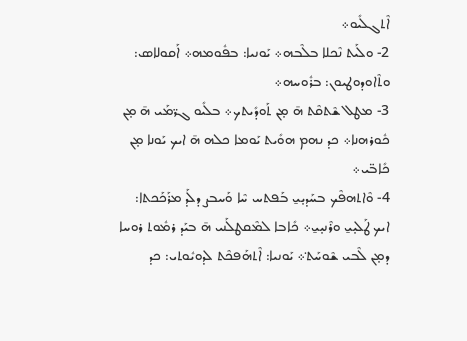ܐܶܬܓܠܺܝܘ܀
2- ܘܠܰܝܬ ܢܶܟܠܐ ܒܠܶܒܗ܀ ܝܰܘܢܝܐ: ܒܦܽܘܡܗ܀ ܐܰܩܘܠܐܣ: ܘܬܶܐܘܕܘܛܝܘܢ: ܒܪܽܘܚܗ܀
3- ܡܛܠ ܫܶܬܩܶܬ ܗ̄ ܡ̣ܢ ܬܰܘܕܺܝܬܟ܀ ܒܠܺܝܘ ܓܪ̈ܡܰܝ ܗ̄ ܡ̣ܢ ܟܽܘܪܗܢܐ܀ ܟܕ ܢܗܡ ܗܘܺܝܬ ܝܰܘܡܐ ܟܠܗ ܗ̄ ܐܝܟ ܝܰܘܢܐ ܡ̣ܢ ܟܺܐܒ̈ܝ܀
4- ܘܶܐܬܗܦܶܟ ܒܚܰܕܝ̣ܝ̱ ܒܰܦܬܚ ܚܶܐ ܘܰܚܒܨ ܕܠܰܕ ܡܪܰܟܰܟܬܐ: ܐܝܟ ܛܰܠܝ̣ܝ̱ ܘܪܶܢܝ̣ܝ̱܀ ܟܺܐܒܐ ܠܡܶܩܛܠܰܢܝ ܗ̄ ܒܝܰܕ ܪܡܽܘܬ ܪܘܚܐ ܕܡ̣ܢ ܠܶܒܝ ܫܶܘܚܰܬ݀܀ ܝܰܘܢܝܐ: ܐܶܬܗܰܦܟܶܬ ܠܕܘܝܽܘܬܝ: ܟܕ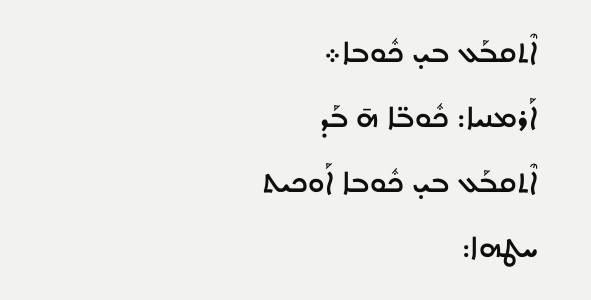ܐܶܬܩܒܰܥ ܒܝ̣ ܟܽܘܒܐ܀ ܐܰܪܡܢܝܐ: ܟܽܘܒ̈ܐ ܗ̄ ܒܰܕ ܐܶܬܩܒܰܥ ܒܝ̣ ܟܽܘܒܐ ܐܰܘܟܝܬ ܚܛܗܐ: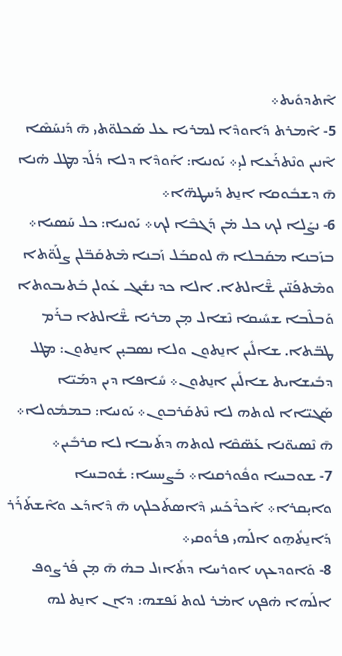ܐܶܬܕܘܺܝܬ܀
5- ܐܶܡܪܬ ܕܰܐܘܕܶܐ ܠܡܪܝܐ ܥܠ ܣܰܟܠܘ̈ܬܝ ܗ̄ ܕܰܢܚܰܣܶܐ ܐܶܢܝܢ ܘܢܶܬܪܰܥܐ ܠܝ̣܀ ܝܰܘܢܝܐ: ܐܰܘܕܶܐ ܕܠܐ ܕܳܠܰܕ ܡܛܠ ܗ̇ܢܐ ܗ̄ ܕܫܒܽܘܩܐ ܐܢ̱ܬ ܕܰܚܛܗ̈ܐ܀
6- ܢܨܰܠܐ ܠܟ ܟܠ ܡ̇ܢ ܕܰܓܒܶܐ ܠܟ܀ ܝܰܘܢܝܐ: ܟܠ ܚܰܣܝܐ܀ ܒܙܰܒܢܐ ܡܩܰܒܠܐ ܗ̄ ܠܘܩܒܰܠ ܙܰܒܢܐ ܡܶܬܩܰܒ̈ܠܢ ܨܠܰܘ̈ܬܐ ܘܡܶܬܦܰܢ̈ܝܢ ܫ̈ܶܐܠܬܐ. ܐܠܐ ܟܕ ܢܫܺܝܓ ܥܰܘܠܢ ܒܰܬܝܒܘܬܐ ܘܰܒܠܶܒܐ ܫܚܺܝܩܐ ܢܶܫܐܠ ܡ̣ܢ ܡܪܝܐ ܫ̈ܶܐܠܬܐ ܒܪܰܡ ܛܒ̈ܬܐ. ܫܐܠܺܝܢ ܐܢ̱ܬܘܢ ܘܠܐ ܢܣܒܝ̣ܢ ܐܢ̱ܬܘܢ: ܡܛܠ ܕܒܺܝܫܐܝܬ ܫܐܠܺܝܢ ܐܢ̱ܬܘܢ܀ ܚܺܐܦܐ ܕܝܢ ܕܡܰܝ̈ܐ ܣܰܓܝ̈ܐܐ ܠܘܬܗ ܠܐ ܢܶܬܩܰܪܒܘܢ܀ ܝܰܘܢܝܐ: ܒܡܡܽܘܠܐ܀ ܗ̄ ܢܶܣܝܘ̈ܢܐ ܥܰܣ̈ܩܶܐ ܠܘܬܗ ܕܬܰܝܒܐ ܠܐ ܩܪܒܺܝܢ܀
7- ܫܘܒܚܐ ܘܦܽܘܪܩܢܐ܀ ܒܰܨܚܚܐ: ܫܽܘܒܚܐ ܘܐܝ̣ܩܪܐ܀ ܐܰܟܪܶܟܰܝܢܝ ܕܶܐܣܬܰܟܠܟ ܗ̄ ܕܶܐܕܰܥ ܘܐܶܫܬܰܪܰܪ ܕܰܐܢ̱ܬܽܗ̱ܘ ܐܠܰܗܝ ܦܪܽܘܩܝ܀
8- ܘܰܐܘܕܥܟ ܐܘܪܚܐ ܕܬܺܐܙܠ ܒܗ̇ ܗ̄ ܡ̣ܢ ܦܰܪܨܘܦ ܐܠܰܗܐ ܗ̇ܦܟ ܐܡ̇ܪ ܠܘܬ ܢܰܦܫܗ: ܕܐܢ ܐܢ̱ܬ ܠܗ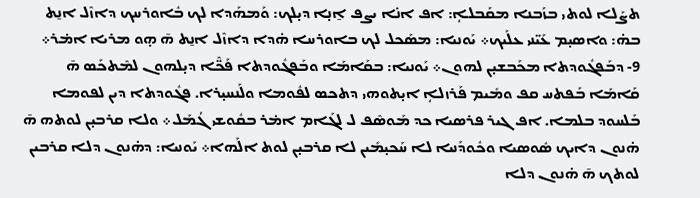ܬܨܰܠܐ ܠܘܬܝ ܒܙܰܒܢܐ ܡܩܰܒܠܐܴ: ܐܦ ܐܢ̇ܐ ܝܨܦ ܐ̱ܢ̣ܐ ܕܝ̣ܠܟ: ܘܰܡܗܰܕܐ ܠܟ ܒܽܐܘܪܚܟ ܕܐܙܶܠ ܐܢ̱ܬ ܒܗ̇: ܘܐܣܝ̣ܡ ܥܰܝ̈ܢܝ ܥܠܰܝܟ܀ ܝܰܘܢܝܐ: ܡܣܰܟܠ ܠܟ ܒܐܘܪܚܐ ܗ̇ܕܐ ܕܐܙܶܠ ܐܢ̱ܬ ܗ̄ ܗ̣ܘ ܡܪܝܐ ܐܡ̇ܪ܀
9- ܕܒܰܦܓܽܘܕܬܐ ܡܟܰܒܫܝ̣ܢ ܠܗܘܢ܀ ܝܰܘܢܝܐ: ܒܩܰܐܡܰܐ ܘܒܰܦܓܽܘܕܬܐ ܦܰܟ̈ܶܐ ܕܝ̣ܠܗܘܢ ܠܡܶܬܟܰܣ ܗ̄ ܩܰܐܡܰܐ ܒܰܦܬܚ ܩܦ ܘܡܺܝܡ ܦܰܪܙܠܐܴ ܐܝ̣ܬܘܗܝ ܕܬܟܣ ܠܦܽܘܡܐ ܘܠܰܢܚܝ̣ܪܐ. ܦܓܽܘܕܬܐ ܕܝܢ ܠܦܘܡܐ ܒܰܠܚܘܕ ܒܠܡܐ. ܐܦ ܓܝܪ ܦܪܣܝܐ ܟܕ ܡܰܘܣܶܦ ܠ ܠܓܰܐܡ ܐܡ̇ܪ ܒܩܽܘܫܝ ܓܳܡܰܠ܀ ܘܠܐ ܩܪܒܝ̣ܢ ܠܘܬܗ ܗ̄ ܗ̇ܢܘܢ ܕܐܝܟ ܣܽܘܣܝܐ ܘܟܽܘܕܰܢܝܐ ܠܐ ܚܰܟܝ̣ܡܺܝܢ ܠܐ ܩܪܒܝ̣ܢ ܠܘܬ ܐܠܰܗܐ܀ ܝܰܘܢܝܐ: ܕܗ̇ܢܘܢ ܕܠܐ ܩܪܒܝܢ ܠܘܬܟ ܗ̄ ܗ̇ܢܘܢ ܕܠܐ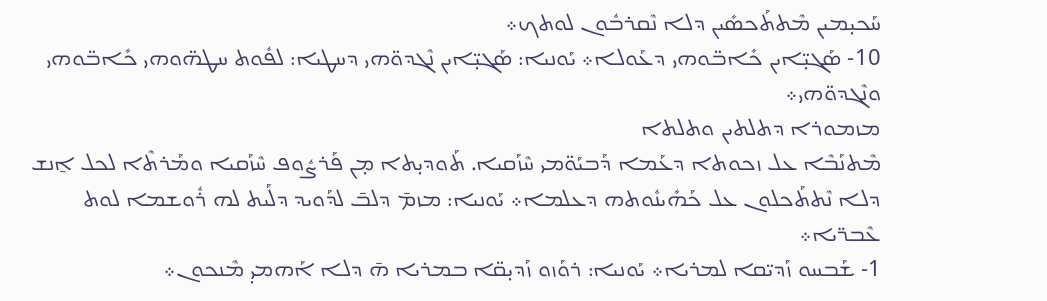ܚܰܟܝ̣ܡܝܢ ܡܶܬܬܰܟܣܺܝܢ ܕܠܐ ܢܶܩܪܒܽܘܢ ܠܘܬܟ܀
10- ܣܰܓܝ̣̈ܐܝܢ ܟܺܐܒ̈ܘܗܝ ܕܥܰܘܠܐ܀ ܝܰܘܢܝܐ: ܣܰܓܝ̣̈ܐܝܢ ܢܶܓܕܘ̈ܗܝ ܕܚܛܝܐ: ܠܦܽܘܬ ܚܛܗ̈ܘܗܝ ܟܺܐܒ̈ܘܗܝ ܘܢܶܓܕܘ̈ܗܝ܀
ܡܙܡܘܪܐ ܕܬܠܬܝܢ ܘܬܠܬܐ
ܡܶܬܢܰܒܶܐ ܥܠ ܙܟܘܬܐ ܕܥܰܡܐ ܕܰܒܝܰܘ̈ܡܝ ܚܶܙܰܩܝܐ. ܬܰܘܕܝ̣ܬܐ ܡ̣ܢ ܦܰܪܨܽܘܦ ܚܶܙܰܩܝܐ ܘܡܰܪܬܶܐ ܠܟܠ ܐ̱ܢܫ ܕܠܐ ܢܶܬܬܰܟܠܘܢ ܥܠ ܟܰܗܺܝܢܽܘܬܗ ܕܥܠܡܐ܀ ܝܰܘܢܝܐ: ܡܙܡ̄ ܕܠܒ̄ ܠܕܰܘܝܕ ܕܠܰܝܬ ܠܗ ܪܽܘܫܡܐ ܠܘܬ ܥܶܒܪ̈ܝܐ܀
1- ܫܰܒܚܘ ܙܰܕܝ̈ܩܐ ܠܡܪܝܐ܀ ܝܰܘܢܝܐ: ܪܘܰܙܘ ܙܰܕܝ̣ܩ̈ܐ ܒܡܪܝܐ ܗ̄ ܕܠܐ ܐܰܗܡܝ̣ ܡܶܢܟܘܢ܀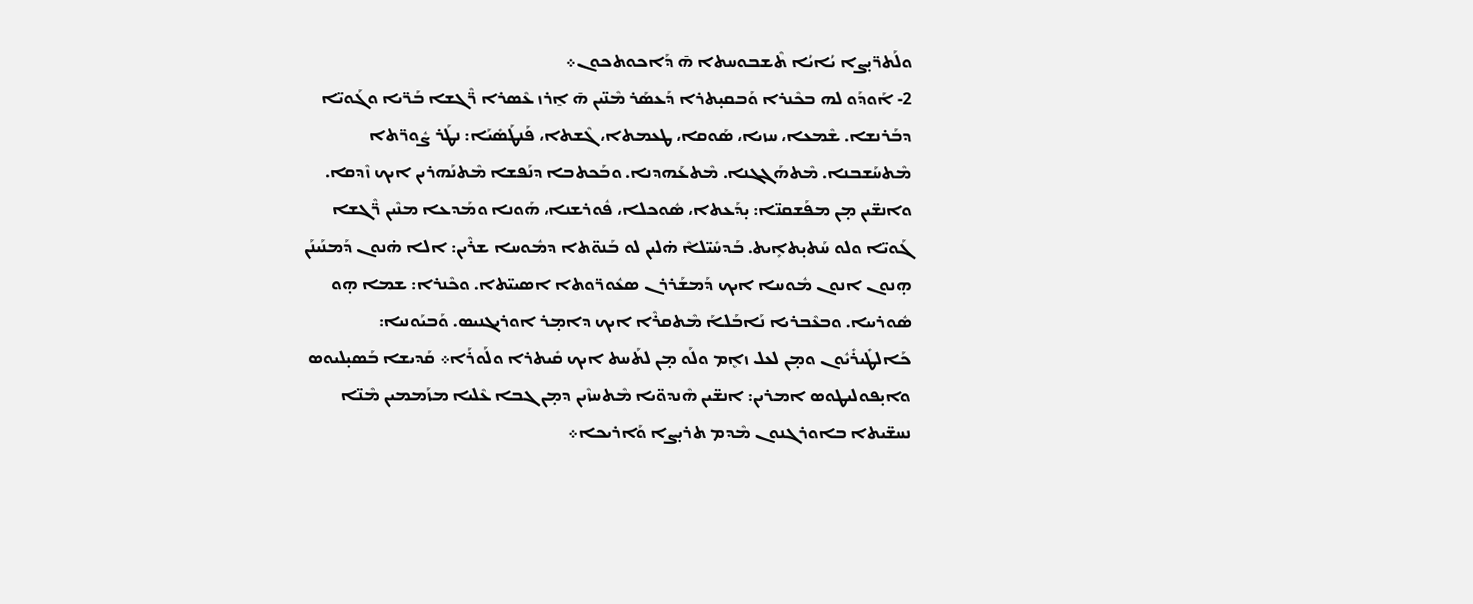ܘܠܰܬܪ̈ܝ̣ܨܐ ܝܳܐܝܳܐ ܬܶܫܒܘܚܬܐ ܗ̄ ܕܰܐܟܘܬܟܘܢ܀
2- ܐܰܘܕܰܘ ܠܗ ܒܟܶܢܪܐ ܘܰܒܩܝ̣ܬܪܐ ܕܰܥܣܰܪ ܡܶܢ̈ܝܢ ܗ̄ ܐ̱ܪܙ ܥܶܣܪܐ ܪ̈ܶܓܫܐ ܒܰܪ̈ܝܐ ܘܓܰܘܝ̈ܐ ܕܒܰܪܢܫܐ. ܫܶܡܥܐ، ܚܙܝܐ، ܣܰܘܩܐ، ܛܥܡܬܐ، ܓܶܫܬܐ، ܦܰܢܛܰܣܺܝܰܐ: ܢܛܰܪ ܨܽܘܪ̈ܬܐ ܡܶܬܚܰܫܒܢܐ. ܡܶܬܗܰܓܓܢܐ. ܡܶܬܥܰܗܕܢܐ. ܘܒܰܟܬܒܐ ܕܢܰܦܫܐ ܡܶܬܢܰܗܪܝܢ ܐܝܟ ܙܶܕܩܐ. ܘܐܢܫ̈ܝܢ ܡ̣ܢ ܡܦܰܫܩܢ̈ܐ: ܝ̣ܕܰܥܬܐ، ܣܽܘܟܠܐ، ܦܽܘܪܫܢܐ، ܗܰܘܢܐ ܘܡܰܕܥܐ ܡܢܶܝܢ ܪ̈ܶܓܫܐ ܓܰܘܝ̈ܐ ܘܠܘ ܚܰܬܝ̣ܬܐܻܝܬ. ܒܰܕܚܺܝ̈ܠܐܶ ܗ̇ܠܝܢ ܠܘ ܒܰܢܘ̈ܬܐ ܕܡܽܘܚܐ ܫܪܶܝܢ: ܐܠܐ ܗ̇ܢܘܢ ܕܰܡܢܰܝܢܰܢ ܗ̣ܢܘܢ ܐܢܘܢ ܡܽܘܚܐ ܐܝܟ ܕܰܡܫܰܪܪܢ ܣܥܽܘܪ̈ܘܬܐ ܐܣܝܝ̈ܬܐ. ܘܟܶܢܪܐ: ܫܡܐ ܗ̣ܘ ܣܽܘܪܝܝܐ. ܘܒܥܶܒܪܝܐ ܢܰܐܒܰܠܐܰ ܡܶܬܩܪܶܐ ܐܝܟ ܕܐܡ̣ܪ ܐܘܪܝܓܢܝܣ. ܘܰܒܝܰܘܢܝܐ: ܟܰܐܠܛܺܝܪܺܝܽܘܢ ܘܡ̣ܢ ܠܥܠ ܙܐܷܡ ܘܠܰܘ ܡ̣ܢ ܠܬܰܚܬ ܐܝܟ ܩܺܝܬܪܐ ܘܠܰܘܪܰܐ܀ ܩܰܕܝܫܐ ܒܰܣܝ̣ܠܝܘܣ ܘܐܝ̣ܦܘܠܝܛܘܣ ܐܡܪܝܢ: ܐܢܫ̈ܝܢ ܗܶܢܕܘ̈ܝܐ ܡܶܬܚܙܶܝܢ ܕܡ̣ܢ ܓܒܐ ܥܶܠܝܐ ܡܙܰܡܡܝܢ ܡܶܢ̈ܐ ܢܚܫ̈ܝܬܐ ܒܐܘܪܓܢܘܢ ܡܶܕܡ ܬܪܝ̣ܨܐ ܘܰܐܪܝܟܐ܀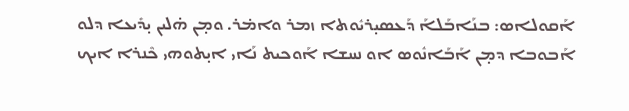ܐܰܩܘܠܐܣ: ܒܢܰܐܒܰܠܐܰ ܕܰܥܣܝ̣ܪܝܽܘܬܐ ܙܡܪ ܘܐܡ̇ܪ. ܘܡ̣ܢ ܗ̇ܠܝܢ ܝ̣ܕܺܝܥܐ ܕܠܘ ܐܰܒܘܒܐ ܕܡ̣ܢ ܐܰܒܰܐܢܽܘܣ ܐܘ ܢܚܫܐ ܐܰܘܟܝܬ ܢܰܐܝ ܐܝ̣ܬܘܗܝ ܟܶܢܪܐ ܐܝܟ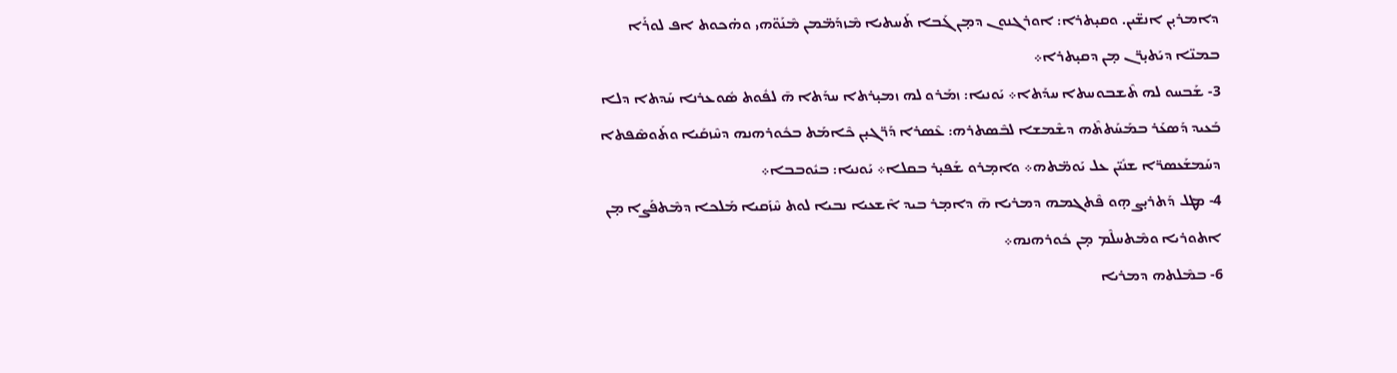ܕܐܡܪܝ̣ܢ ܐܢܫ̈ܝܢ. ܘܩܝ̣ܬܪܐ: ܐܘܪܓܢܘܢ ܕܡ̣ܢ ܓܰܒܐ ܬܰܚܬܝܐ ܡܶܙܕܰܡ̈ܡܢ ܡܶܢܰܘ̈ܗܝ ܘܗ̇ܟܘܬ ܐܦ ܠܘܪܰܐ ܒܡܢ̈ܐ ܕܝܰܬܝ̣ܪ̈ܢ ܡ̣ܢ ܕܩܝ̣ܬܪܐ܀
3- ܫܰܒܚܘ ܠܗ ܬܶܫܒܘܚܬܐ ܚܕܰܬܐ܀ ܝܰܘܢܝܐ: ܙܡܰܪܘ ܠܗ ܙܡܝ̣ܪܬܐ ܚܕܰܬܐ ܗ̄ ܠܦܽܘܬ ܣܽܘܥܪܢܐ ܚܰܕܬܐ ܕܠܐ ܒܰܥܝܕ ܕܰܣܥܰܪ ܒܡܰܚܰܬܬܶܗ ܕܫܶܡܫܐ ܠܒܶܣܬܪܗ: ܥܶܣܪܐ ܕܰܪ̈ܓܝ̣ܢ ܟܶܐܡܰܬ ܒܟܽܘܪܗܢܗ ܕܚܶܙܩܰܝܐ ܘܬܰܘܣܶܦܬܐ ܕܚܰܡܫܰܥܣܪ̈ܐ ܫܢܺܝ̈ܢ ܥܠ ܝܰܘܡ̈ܬܗ܀ ܘܐܡ̣ܪܘ ܫܰܦܝ̣ܪ ܒܩܠܐ܀ ܝܰܘܢܝܐ: ܒܝܽܘܒܒܐ܀
4- ܡܛܠ ܕܰܬܪܝ̣ܨ ܗ̣ܘ ܦܶܬܓܡܗ ܕܡܪܝܐ ܗ̄ ܕܐܡ̣ܪ ܒܝܕ ܐܶܫܥܝܐ ܢܒܝܐ ܠܘܬ ܚܶܙܰܩܝܐ ܡܰܠܟܐ ܕܡܶܬܦܰܨܐ ܡ̣ܢ ܐܬܘܪܝܐ ܘܡܶܬܚܠܶܡ ܡ̣ܢ ܟܽܘܪܗܢܗ܀
6- ܒܡܶܠܬܗ ܕܡܪܝܐ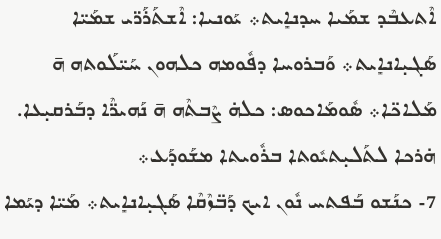ܐܶܬܥܒܶܕ ܫܡܰܝܐ ܚܕܢܐܻܝܬ܀ ܝܰܘܢܝܐ: ܐܶܫܬܰܪܰܪ̈ܝ ܫܡܰܝ̈ܐ ܣܰܓܝ̣ܐܢܐܻܝܬ܀ ܘܰܒܪܘܚܐ ܕܦܽܘܡܗ ܟܠܗܘܢ ܚܰܝ̈ܠܰܘܬܗ ܗ̄ ܡܰܠܐܟ̈ܐ܀ ܣܽܘܡܰܐܟܘܣ: ܟܠܗ̇ ܨܶܒܬܶܗ ܗ̄ ܢܰܗܝܪ̈ܶܐ ܕܒܰܪܩܝ̣ܥܐ. ܗ̇ܪܟܐ ܠܬܰܠܝ̣ܬܝܽܘܬܐ ܒܪܽܘܝܬܐ ܡܫܰܘܕܰܥ܀
7- ܟܢܰܫܘ ܒܰܦܬܚ ܢܽܘܢ ܐܝܟ ܕܰܒ̈ܙܶܩܶܐ ܣܰܓܝ̣ܐܢܐܻܝܬ܀ ܡܰܝ̈ܐ ܕܝܰܡܐ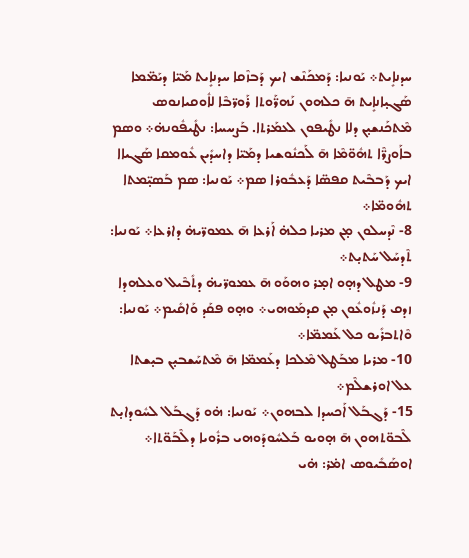ܚܕܢܐܻܝܬ܀ ܝܰܘܢܝܐ: ܕܰܡܟܰܢܶܫ ܐܝܟ ܕܰܒܙܶܩܐ ܚܕܢܐܻܝܬ ܡܰܝ̈ܐ ܕܝܰܡ̈ܡܐ ܣܰܓܝ̣ܐܢܐܻܝܬ ܗ̄ ܟܠܗܘܢ ܢܰܗܪ̈ܰܘܬܐ ܪܰܘܪ̈ܒܶܐ ܠܐܽܘܩܝܐܢܘܣ ܡܶܬܟܰܢܫܝ̣ܢ ܕܠܐ ܢܛܺܝܦܘܢ ܠܥܡܰܪܬܐ. ܒܰܨܚܚܐ: ܢܛܺܝܦܽܘܢܗ̇܀ ܘܣܡ ܒܐܰܘܨܪ̈ܶܐ ܬܗܽܘ̈ܡܶܐ ܗ̄ ܠܰܟܢܽܘܫܝܐ ܕܡܰܝ̈ܐ ܕܐܚܕܺܝܢ ܥܽܘܡܩܐ ܣܰܓܝܐܐ ܐܝܟ ܕܰܒܒܶܝܬ ܩܦܣ̈ܐ ܕܰܥܒܽܘܪܐ ܣܡ܀ ܝܰܘܢܝܐ: ܣܡ ܒܰܣܝ̣̈ܡܬܐ ܬܗܽܘܡ̈ܐ܀
8- ܢܶܕܚܠܘܢ ܡ̣ܢ ܡܪܝܐ ܟܠܗ̇ ܐܰܪܥܐ ܗ̄ ܥܡܘܪ̈ܝܗ̇ ܕܐܪܥܐ܀ ܝܰܘܢܝܐ: ܬܶܕܚܰܠ ܚܰܬܝ̣ܬ܀
9- ܡܛܠ ܕܗ̣ܘ ܐܡ̣ܪ ܘܗܘܰܘ ܗ̄ ܥܡܘܪ̈ܝܗ̇ ܕܬܺܒܶܝܠ ܘܥܠܗܕܐ ܙܕܩ ܕܰܢܙܽܘܥܽܘܢ ܡ̣ܢ ܩܕܡܰܘܗܝ܀ ܘܗ̣ܘ ܦܩܰܕ ܘܰܐܩܺܝܡ܀ ܝܰܘܢܝܐ: ܘܶܐܬܒܪܺܝܘ ܟܠ ܥܰܡܡ̈ܐ܀
10- ܡܪܝܐ ܡܒܰܛܠ ܡܶܠܟܐ ܕܥܰܡܡ̈ܐ ܗ̄ ܡܶܬܚܰܫܒܝ̣ܢ ܒܝ̣ܫܬܐ ܥܠ ܐܘܪܫܠܶܡ܀
15- ܕܰܓܒܰܠ ܐܰܟܚܕܐ ܠܒܗܘܢ܀ ܝܰܘܢܝܐ: ܗ̇ܘ ܕܰܓܒܰܠ ܠܚܽܘܕܐܝ̣ܬ ܠܶܒܘ̈ܬܗܘܢ ܗ̄ ܗ̣ܘܝܘ ܒܰܠܚܽܘܕܰܘܗܝ ܒܪܽܘܝܐ ܕܠܶܒܰܘ̈ܬܐ܀ ܐܘܣܰܒܺܝܘܣ ܐܡ̇ܪ: ܗ̇ܝ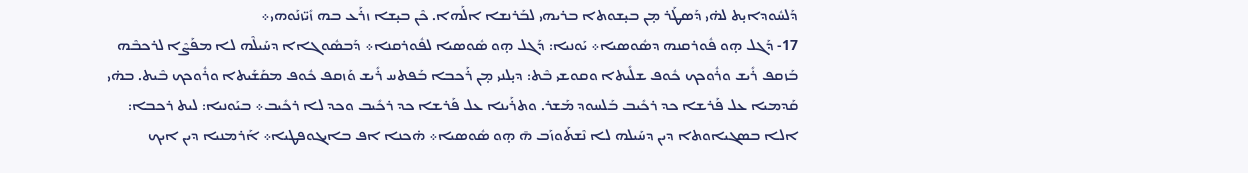ܕܰܠܚܽܘܕܐܝ̣ܬ ܠܗ̇ܝ ܕܰܣܛܰܪ ܡ̣ܢ ܒܝ̣ܫܘܬܐ ܒܪܝܗܝ ܠܒܰܪܢܫܐ ܐܠܰܗܐ. ܟܶܢ ܒܝ̣ܫܐ ܙܪܰܥ ܒܗ ܙܺܝ̈ܙܢܰܘܗܝ܀
17- ܕܰܓܠ ܗ̣ܘ ܦܽܘܪܩܢܗ ܕܣܽܘܣܝܐ܀ ܝܰܘܢܝܐ: ܕܰܓܠ ܗ̣ܘ ܣܽܘܣܝܐ ܠܦܽܘܪܩܢܐ܀ ܕܰܒܣܽܘܓܐܐ ܕܚܰܝܠܶܗ ܠܐ ܡܦܰܨܶܐ ܠܪܟܒܶܗ ܒܰܙܩܦ ܪܺܝܫ ܘܪܽܘܟܟ ܟܽܘܦ ܫܠܺܝܬܐ ܘܩܘܫܝ ܒܶܬ: ܕܝ̣ܠܢܝ ܡ̣ܢ ܪܰܟܒܐ ܒܰܦܬܚ ܪܺܝܫ ܘܰܙܩܦ ܟܽܘܦ ܡܩܰܫܰܝܬܐ ܘܪܽܘܟܟ ܒܶܝܬ. ܒܗ̇ܝ ܩܰܕܡܝܐ ܥܠ ܦܰܪܫܐ ܟܕ ܪܟܺܝܒ ܒܰܠܚܘܕ ܡܰܫܪ. ܘܬܪܰܝܢܐ ܥܠ ܦܰܪܫܐ ܟܕ ܪܟܺܝܒ ܘܟܕ ܠܐ ܪܟܺܝܒ܀ ܒܝܰܘܢܝܐ: ܠܝܬ ܪܟܒܐ: ܐܠܐ ܒܣܓܝܐܘܬܐ ܕܝܢ ܕܚܰܝܠܗ ܠܐ ܢܶܫܬܰܘܙܰܒ ܗ̄ ܗ̣ܘ ܣܽܘܣܝܐ܀ ܗ̇ܟܢܐ ܐܦ ܒܐܝܓܘܦܛܝܐ܀ ܐܰܪܡܢܝܐ ܕܝܢ ܐܝܟ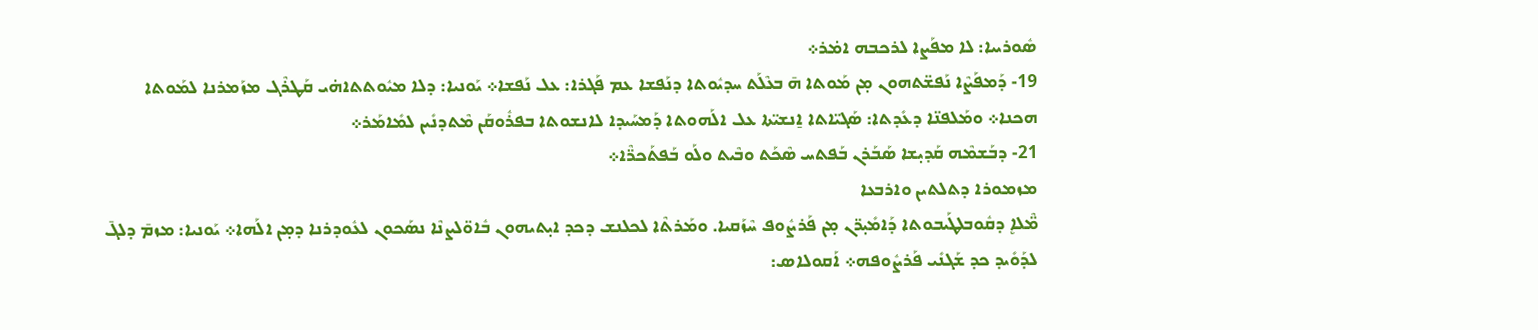ܣܽܘܪܝܝܐ: ܠܐ ܡܦܰܨܐ ܠܪܟܒܗ ܐܡ̇ܪ܀
19- ܕܰܡܦܰܨܶܐ ܢܰܦܫ̈ܬܗܘܢ ܡ̣ܢ ܡܰܘܬܐ ܗ̄ ܒܥܶܠܰܬ ܚܕܝܽܘܬܐ ܕܢܰܦܫܐ ܥܡ ܦܰܓܪܐ: ܥܠ ܢܰܦܫܐ܀ ܝܰܘܢܝܐ: ܕܠܐ ܡܝܽܘܬܬܐܗ̇ܝ ܩܰܛܪܶܓ ܡܙܰܡܪܢܐ ܠܡܰܘܬܐ ܗܟܢܐ܀ ܘܡܰܠܦܢ̈ܐ ܕܥܺܕܬܐ: ܣܰܓܝ̈ܐܬܐ ܐ̱ܢܫܝ̈ܬܐ ܥܠ ܐܠܰܗܘܬܐ ܕܰܡܚܰܝܕܐ ܠܐܢܫܘܬܐ ܒܦܪܽܘܩܰܢ ܡܶܬܕܢܺܝܢ ܠܡܺܐܡܰܪ܀
21- ܕܒܰܫܡܶܗ ܩܰܕܝ̣ܫܐ ܣܰܒܰܪܢ ܒܰܦܬܚ ܣܶܟܰܬ ܘܒܶܝܬ ܘܠܰܘ ܒܰܦܬܰܟܪ̈ܶܐ܀
ܡܙܡܘܪܐ ܕܬܠܬܝܢ ܘܐܪܒܥܐ
ܡ̈ܶܠܐܷ ܕܩܽܘܒܠܛܰܝܒܘܬܐ ܕܰܐܡܺܝ̣ܪ̈ܢ ܡ̣ܢ ܦܰܪܨܽܘܦ ܚܶܙܰܩܝܐ. ܘܡܰܪܬܶܐ ܠܟܠܢܫ ܕܟܕ ܐܝ̣ܬܝܗܘܢ ܒܽܐܘ̈ܠܨܢܶܐ ܢܣܰܟܘܢ ܠܥܽܘܕܪܢܐ ܕܡ̣ܢ ܐܠܰܗܐ܀ ܝܰܘܢܝܐ: ܡܙܡ̄ ܕܠܓ̄ ܠܕܰܘܺܝܕ ܟܕ ܫܰܓܢܺܝ ܦܰܪܨܽܘܦܗ܀ ܐܰܩܘܠܐܣ: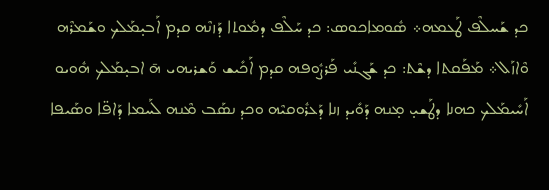ܟܕ ܫܰܚܠܶܦ ܛܰܥܡܗ܀ ܣܽܘܡܐܟܘܣ: ܟܕ ܚܰܠܶܦ ܕܡܽܘܬܐ ܕܰܙܢܶܗ ܩܕܡ ܐܰܒܝ̣ܡܰܠܟ ܘܫܰܡܪܶܗ ܘܶܐܙܰܠ܀ ܡܰܦܰܩܬܐ ܕܫܶܬ: ܟܕ ܫܰܓܢܺܝ ܦܰܪܨܽܘܦܗ ܩܕܡ ܐܰܟܺܝܫ ܘܰܫܪܝܗܝ ܗ̄ ܐܒܝ̣ܡܰܠܟ ܗܽܘܝܘ ܐܰܚܺܝܡܰܠܟ ܟܗܢܐ ܕܛܰܫܝ̣ ܡ̣ܢܗ ܕܰܘܺܝܕ ܙܢܐ ܕܰܥܪܽܘܩܝܶܗ ܘܟܕ ܢܣܰܒ ܡܶܢܗ ܠܰܚܡܐ ܕܰܐܦ̈ܐ ܘܣܰܝܦܐ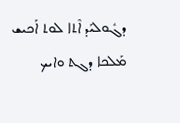ܕܓܽܘܠܝܰܕ ܐܶܬܐ ܠܘܬ ܐܰܟܝܫ ܡܰܠܟܐ ܕܓܬ ܘܐܝܟ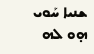ܫܢܝܐ ܚܰܘܝ ܗ̣ܘ ܠܗ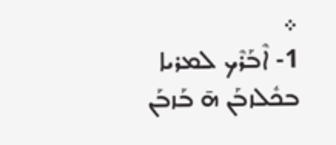܀
1- ܐܶܒܰܪܶܟ ܠܡܪܝܐ ܒܟܽܠܙܒܰܢ ܗ̄ ܒܰܙܒܰܢ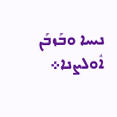ܢܝܚܐ ܘܒܰܙܒܰܢ ܐܽܘܠܨܢܐ܀